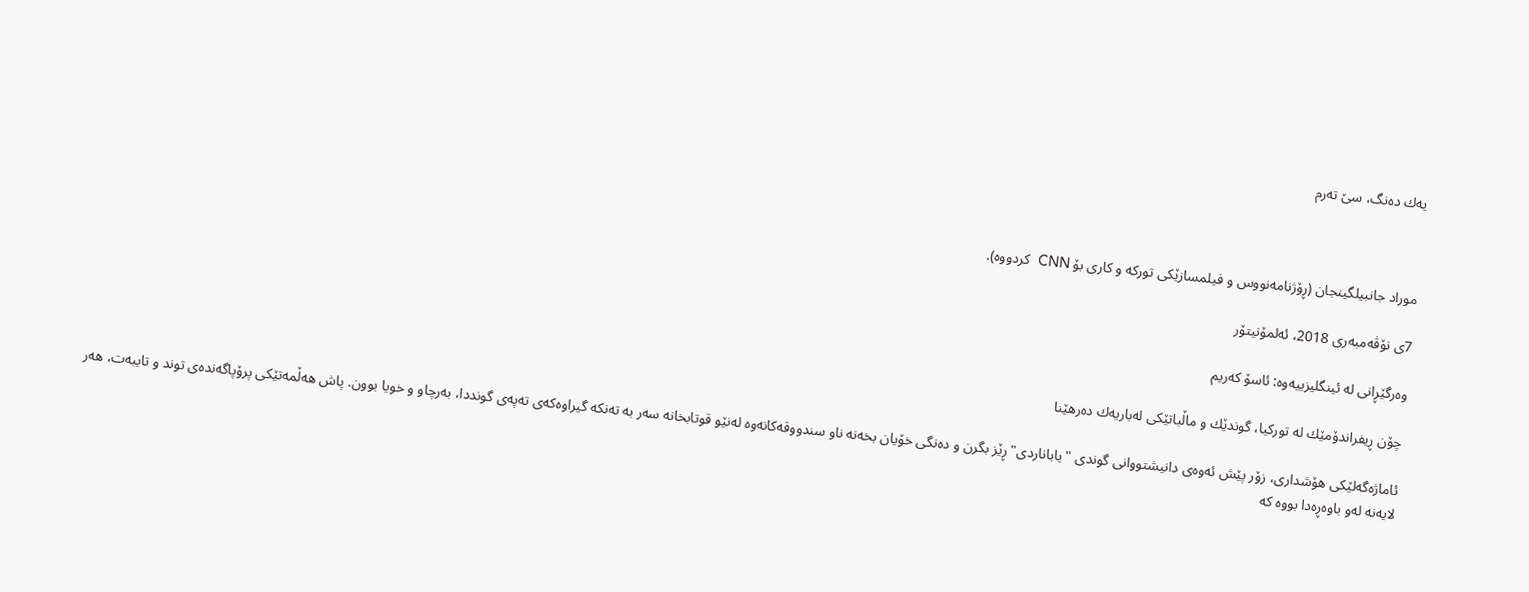يه‌ك ده‌نگ، سێ ته‌رم



موراد جانبيلگينجان (ڕۆژنامه‌نووس و فيلمسازێكى توركه‌ و كارى بۆ CNN  كردووه‌).

7ى نۆڤه‌مبه‌رى 2018، ئه‌لمۆنيتۆر

وەرگێڕانی لە ئینگلیزییەوە: ئاسۆ کەریم

چۆن ڕيفراندۆمێك له‌ توركيا، گوندێك و ماڵباتێكى له‌باريه‌ك ده‌رهێنا

ئاماژه‌گه‌لێكى هۆشدارى، زۆر پێش ئه‌وه‌ى دانيشتووانى گوندى "ياباناردى" ڕێز بگرن و ده‌نگى خۆيان بخه‌نه‌ ناو سندووقه‌كانه‌وه‌ له‌نێو قوتابخانه‌ سه‌ر به‌ ته‌نكه‌ گيراوه‌كه‌ى ته‌په‌ى گونددا، به‌رچاو و خويا بوون. پاش هه‌ڵمه‌تێكى پرۆپاگه‌نده‌ى توند و تايبه‌ت، هه‌ر لايه‌نه‌ له‌و باوه‌ڕه‌دا بووه‌ كه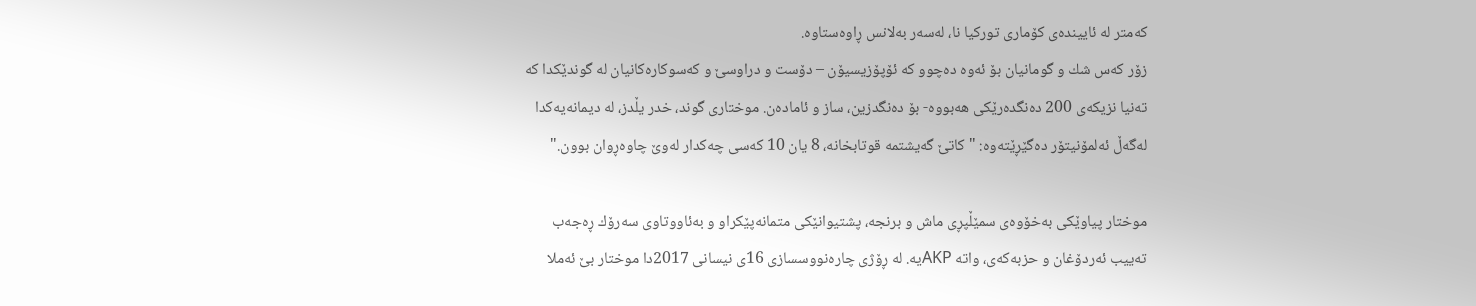كه‌متر‌‌ له‌ ئایينده‌ى كۆمارى توركيا نا، له‌سه‌ر به‌لانس ڕاوه‌ستاوه‌.
زۆر كه‌س شك و گومانيان بۆ ئه‌وه‌ ده‌چوو كه‌ ئۆپۆزيسيۆن – دۆست و دراوسێ و كه‌سوكاره‌كانيان له‌ گوندێكدا كه‌ ته‌نيا نزيكه‌ى 200 ده‌نگده‌رێكى هه‌بووه‌- بۆ ده‌نگدزين، ساز و ئاماده‌ن. موختارى گوند، خدر يڵدز، له‌ ديمانه‌يه‌كدا له‌گه‌ڵ ئه‌لمۆنيتۆر ده‌گێڕێته‌وه‌: "كاتێ گه‌يشتمه‌ قوتابخانه‌، 8 يان 10 كه‌سى چه‌كدار له‌وێ چاوه‌ڕوان بوون."

موختار پياوێكى به‌خۆوه‌ى سمێڵپڕى ماش و برنجه‌، پشتيوانێكى متمانه‌پێكراو و به‌ئاووتاوى سه‌رۆك ڕه‌جه‌ب ته‌ییب ئه‌ردۆغان و حزبه‌كه‌ى، واته‌ AKPيه‌. له‌ ڕۆژى چاره‌نووسسازى 16ى نيسانى 2017دا موختار بێ ئه‌ملا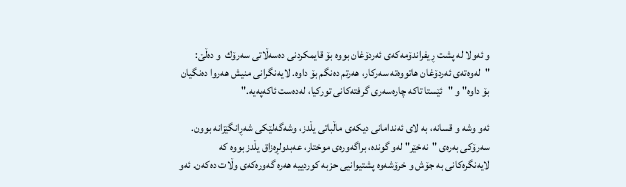و ئه‌ولا‌ له‌ پشت ڕيفراندۆمه‌كه‌ى ئه‌ردۆغان بووه‌ بۆ قايمكردنى ده‌سه‌ڵاتى سه‌رۆك  و ده‌ڵێ: "له‌وه‌ته‌ى ئه‌ردۆغان هاتووه‌ته‌ سه‌ركار، هه‌رتم ده‌نگم بۆ داوه‌. لايه‌نگرانى منيش هه‌روا ده‌نگيان بۆ داوه‌" و "ئێستا تاكه‌ چاره‌سه‌رى گرفته‌كانى توركيا، له‌ده‌ست ئاكه‌په‌يه‌."

ئه‌و وشه‌ و قسانه‌، به ‌لاى ئه‌ندامانى ديكه‌ى ماڵباتى يڵدز، وشه‌گه‌لێكى شه‌ڕانگێزانه‌ بوون. سه‌رۆكى به‌ره‌ى "نه‌خێر" له‌و گونده‌، براگه‌وره‌ى موختار، عه‌بدولڕه‌زاق يڵدز بووه‌ كه‌ لايه‌نگره‌كانى به‌ جۆش و خرۆشه‌وه‌ پشتيوانیى حزبه‌ كوردييه‌ هه‌ره‌ گه‌وره‌كه‌ى وڵات ده‌كه‌ن. ئه‌و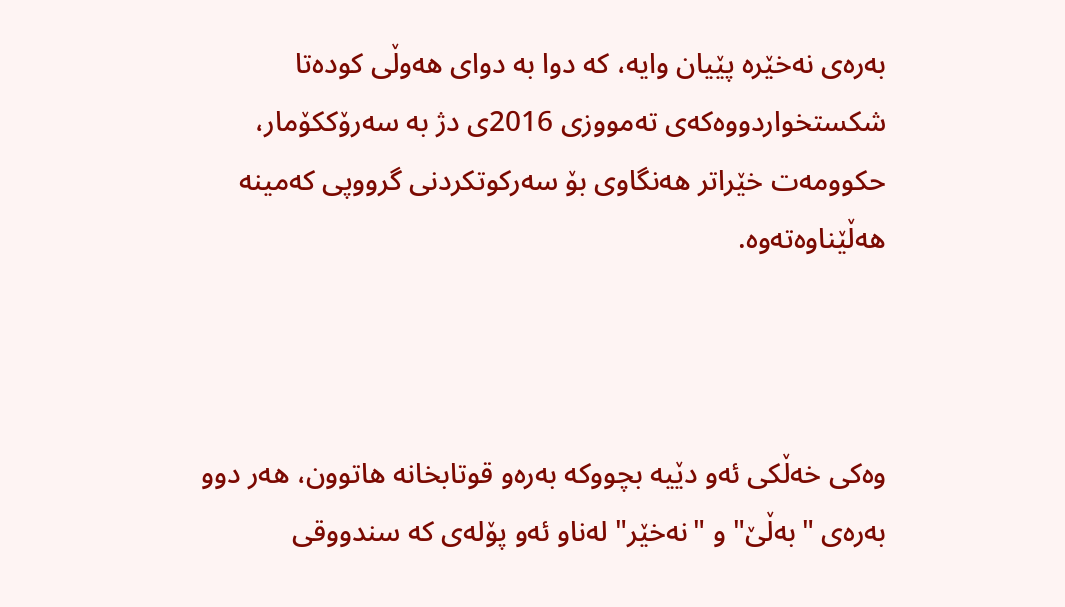به‌ره‌ى نه‌خێره‌ پێيان وايه،‌ كه‌ دوا به‌ دواى هه‌وڵى كوده‌تا شكستخواردووه‌كه‌ى ته‌مووزى 2016ى دژ به‌ سه‌رۆككۆمار، حكوومه‌ت خێراتر هه‌نگاوى بۆ سه‌ركوتكردنى گرووپى كه‌مينه‌ هه‌ڵێناوه‌ته‌وه‌.



وه‌كى خه‌ڵكى ئه‌و دێيه‌ بچووكه‌ به‌ره‌و قوتابخانه‌ هاتوون، هه‌ر دوو به‌ره‌ى "به‌ڵێ" و "نه‌خێر" له‌ناو ئه‌و پۆله‌ى كه‌ سندووقى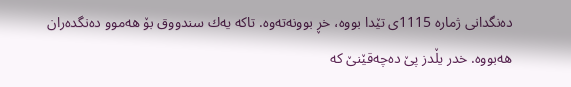ده‌نگدانى ژماره‌ 1115ى تێدا بووه‌، خڕ بوونه‌ته‌وه‌‌. تاكه‌ يه‌ك سندووق بۆ هه‌موو ده‌نگده‌ران هه‌بووه‌‌. خدر يڵدز پێ ده‌چه‌قێنێ كه‌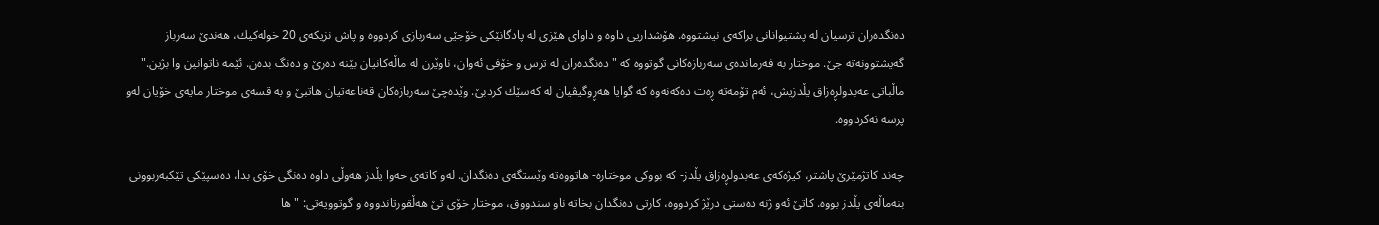ده‌نگده‌ران ترسيان له‌ پشتيوانانى براكه‌ى نيشتووه‌. هۆشداریى داوه ‌و داواى هێزى له‌ پادگانێكى خۆجێى سه‌ربازى كردووه‌ و پاش نزيكه‌ى 20 خوله‌كیك، هه‌ندێ سه‌رباز گه‌يشتوونه‌ته‌ جێ. موختار به‌ فه‌رمانده‌ى سه‌ربازه‌كانی گوتووه‌ كه‌ "ده‌نگده‌ران له‌ ترس و خۆفى ئه‌وان، ناوێرن له‌ ماڵه‌كانيان بێنه‌ ده‌رێ و ده‌نگ بده‌ن. ئێمه‌ ناتوانین وا بژين." ماڵباتى عه‌بدولڕه‌زاق يڵدزيش، ئه‌م تۆمه‌ته‌ ڕه‌ت ده‌كه‌نه‌وه‌ كه‌ گوايا هه‌ڕوگيڤيان له‌ كه‌سێك كردبێ. وێده‌چێ سه‌ربازه‌كان قه‌ناعه‌تيان هاتبێ و به‌ قسه‌ى موختار مايه‌ى خۆيان له‌و پرسه‌ نه‌كردووه‌‌.

چه‌ند كاتژمێرێ پاشتر، كيژه‌كه‌ى عه‌بدولڕه‌زاق يڵدز- كه‌ بووكى موختاره‌- هاتووه‌ته‌‌ وێستگه‌ى ده‌نگدان. له‌و كاته‌ى حه‌وا يڵدز هه‌وڵی داوه‌ ده‌نگى خۆى بدا، ده‌سپێكى تێكبه‌ربوونى بنه‌ماڵه‌ى يڵدز بووه‌. كاتێ ئه‌و ژنه‌ ده‌ستى درێژ كردووه‌، كارتى ده‌نگدان بخاته‌ ناو سندووق، موختار خۆی تێ هه‌ڵقورتاندووه‌ و گوتوويه‌تی‌: "ها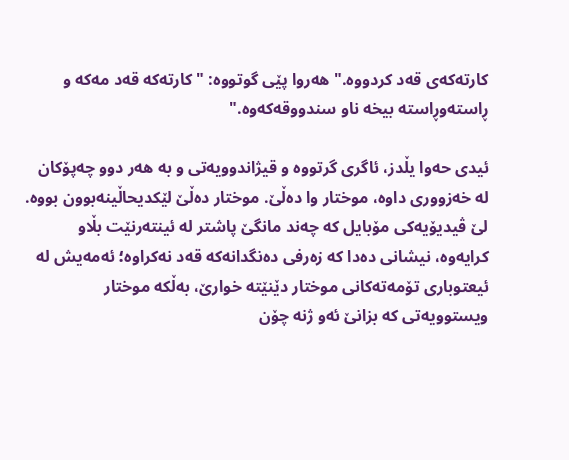كارته‌كه‌ى قه‌د كردووه." هه‌روا پێى گوتووه‌: "كارته‌كه‌ قه‌د مه‌كه ‌‌و ڕاسته‌وڕاسته‌ بيخه‌ ناو سندووقه‌كه‌وه‌."

ئيدى حه‌وا يڵدز، ئاگرى گرتووه‌ و قيژاندوويه‌تی ‌و به‌ هه‌ر دوو چه‌پۆكان له‌ خه‌زوورى داوه‌، موختار وا ده‌ڵێ. موختار ده‌ڵێ لێكديحاڵینه‌بوون بووه‌. لێ ڤيديۆيه‌كى مۆبايل كه‌ چه‌ند مانگێ پاشتر له‌ ئينته‌رنێت بڵاو كرايه‌وه‌، نيشانى ده‌دا كه‌ زه‌رفى ده‌نگدانه‌كه‌ قه‌د نه‌كراوه‌؛ ئه‌مه‌یش له‌ ئيعتوبارى تۆمه‌ته‌كانى موختار دێنێته‌ خوارێ، به‌ڵكه‌ موختار ويستوويه‌تی كه‌ بزانێ ئه‌و ژنه‌ چۆن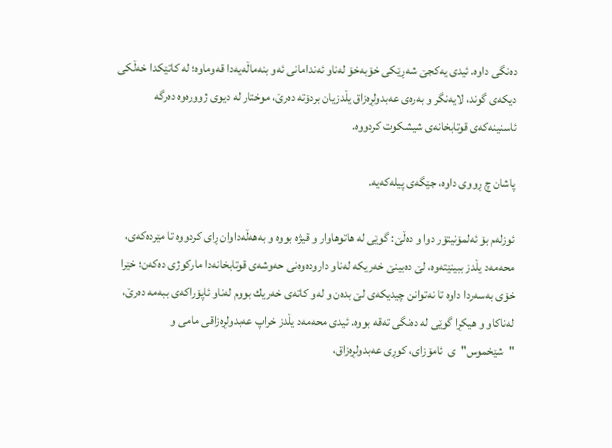ده‌نگى داوه‌. ئيدى يه‌كجێ شه‌ڕێكى خۆبه‌خۆ له‌ناو ئه‌ندامانى ئه‌و بنه‌ماڵه‌يه‌دا قه‌وماوه‌؛ له‌ كاتێكدا خه‌ڵكى ديكه‌ى گوند، لايه‌نگر و به‌ره‌ى عه‌بدولڕه‌زاق يڵدزيان بردۆته‌ ده‌رێ، موختار له ديوى‌ ژووره‌وه‌ ده‌رگه‌ ئاسنينه‌كه‌ى قوتابخانه‌ى شيشكوت كردووه‌.

پاشان چ ڕووی داوه‌، جێگه‌ى پيله‌كه‌يه‌.

ئوزله‌م بۆ ئه‌لمۆنيتۆر دوا و ده‌ڵێ: گوێى له‌ هاتوهاوار و قيژه‌ بووه‌ و به‌هه‌ڵه‌داوان ڕای كردووه‌ تا‌ مێرده‌كه‌ى، محه‌مه‌د يڵدز ببينێته‌وه‌، لێ ده‌بينێ خه‌ريكه‌ له‌ناو داروده‌وه‌نى حه‌وشه‌ى قوتابخانه‌دا ماركوژى ده‌كه‌ن؛ خێرا خۆى به‌سه‌ردا داوه‌‌ تا نه‌توانن چيديكه‌ى لێ بده‌ن و له‌و كاته‌ى خه‌ريك بووم له‌ناو ئاپۆراكه‌ى ببه‌مه‌ ده‌رێ، له‌ناكاو و هيكڕا گوێى له‌ ده‌نگى ته‌قه‌ بووه‌. ئيدى محه‌مه‌د يڵدز خراپ عه‌بدولڕه‌زاقى مامى و "شێخموس"ى  ئامۆزاى، كوڕى عه‌بدولڕه‌زاق،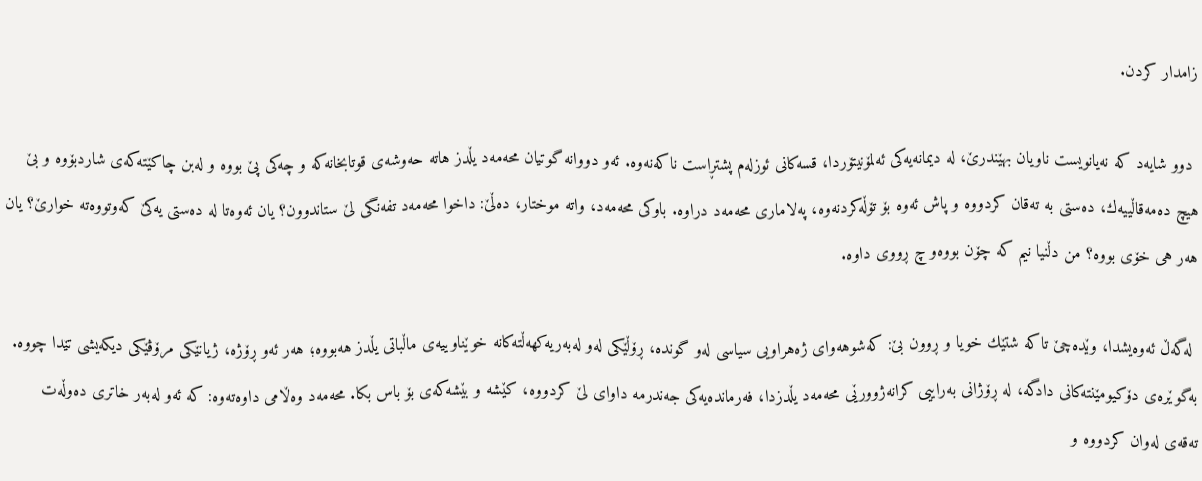زامدار كردن.

 دوو شايه‌د كه‌ نه‌يانويست ناويان بهێندرێ، له‌ ديمانه‌يه‌كى ئه‌لمۆنيتۆردا، قسه‌كانى ئوزله‌م پشتڕاست ناكه‌نه‌وه‌. ئه‌و دووانه‌ گوتيان محه‌مه‌د يڵدز هاته‌ حه‌وشه‌ى قوتابخانه‌كه‌ و چه‌كى پێ بووه‌ و له‌بن چاكێته‌كه‌ى شاردبۆوه‌ و بێ هيچ ده‌مه‌قاڵييه‌ك، ده‌ستى به‌ ته‌قان‌ كردووه‌ و پاش ئه‌وه بۆ تۆڵه‌كردنه‌وه‌،‌ په‌لامارى محه‌مه‌د دراوه‌. باوكى محه‌مه‌د، واته‌ موختار، ده‌ڵێ: داخوا محه‌مه‌د تفه‌نگى لێ ستاندوون؟ يان ئه‌وه‌تا له‌ ده‌ستى يه‌كێ كه‌وتووه‌ته‌ خوارێ؟ يان هه‌ر هى خۆى بووه‌؟ من دڵنيا نيم كه‌ چۆن بووه‌و چ ڕووی داوه‌.

 له‌گه‌ڵ ئه‌وه‌یشدا، وێده‌چێ تاكه‌ شتێك خويا و ڕوون بێ: كه‌شوهه‌واى ژه‌هراويى سياسى له‌و گونده،‌ ڕۆڵێكى له‌و له‌به‌ريه‌كهه‌ڵته‌كانه‌ خوێناوييه‌ى ماڵباتى يڵدز هه‌بووه‌؛ هه‌ر ئه‌و ڕۆژه‌، ژيانێكى مرۆڤێكى ديكه‌یشى تێدا چووه‌. به‌گوێره‌ى دۆكيومێنته‌كانى دادگه‌، له‌ ڕۆژانى به‌رايیى كرانه‌ژوورێى محه‌مه‌د يڵدزدا، فه‌رمانده‌يه‌كى جه‌ندرمه‌ داواى لێ كردووه‌، كێشه‌ و بێشه‌كه‌ى بۆ باس بكا. محه‌مه‌د وه‌ڵامى داوه‌ته‌وه‌: كه‌ ئه‌و له‌به‌ر خاترى ده‌وڵه‌ت ته‌قه‌ى له‌وان كردووه‌ و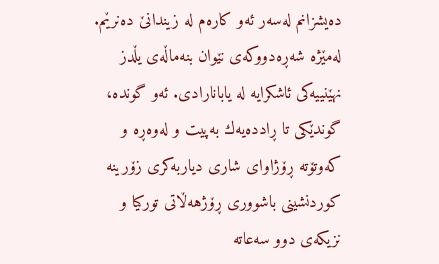ده‌یشزانم له‌سه‌ر ئه‌و كاره‌م له‌ زيندانێ ده‌نرێم. له‌مێژه‌ شه‌ڕه‌دووكه‌ى نێوان بنه‌ماڵه‌ى يڵدز نهێنييه‌كى ئاشكرايه‌ له‌ يابانارادى. ئه‌و گونده‌، گوندێكى تا ڕادده‌يه‌ك به‌پيت و له‌وه‌ڕه‌ و كه‌وتۆته‌ ڕۆژاواى شارى دياربه‌كرى زۆرينه‌ كوردنشينى باشوورى ڕۆژهه‌ڵاتى توركيا و نزيكه‌ى دوو سه‌عاته‌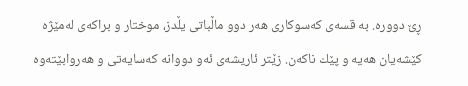ڕێ دووره‌. به‌ قسه‌ى كه‌سوكارى هه‌ر دوو ماڵباتى يڵدز، موختار و براكه‌ى له‌مێژه‌ كێشه‌يان هه‌يه ‌و پێك ناكه‌ن. زێتر ئاريشه‌ى ئه‌و دووانه‌ كه‌سايه‌تى و هه‌روابێته‌وه‌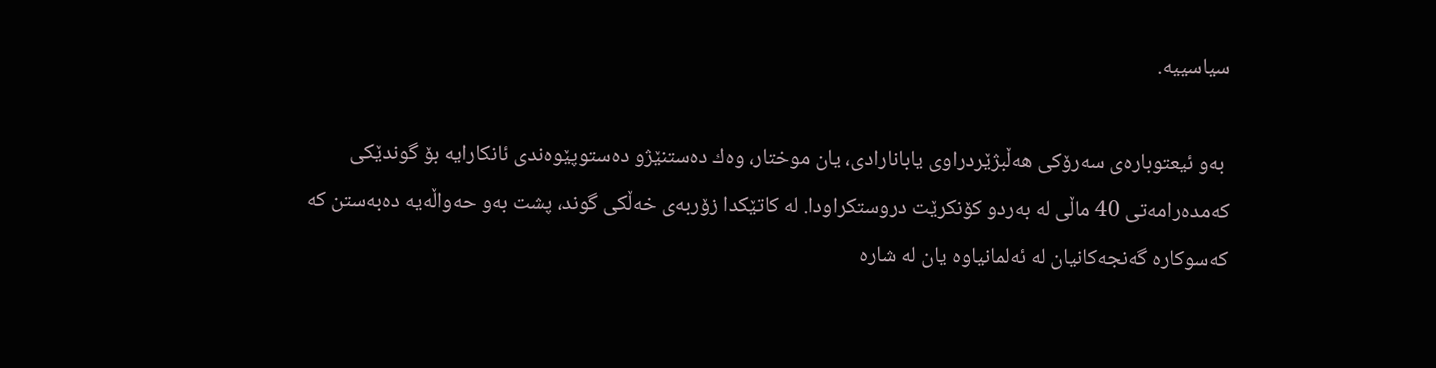سياسييه‌.

 به‌و ئيعتوباره‌ى سه‌رۆكى هه‌ڵبژێردراوى يابانارادى، يان موختار، وه‌ك ده‌ستنێژو ده‌ستوپێوه‌ندى ئانكارا‌يه‌‌ بۆ گوندێكى كه‌مده‌رامه‌تى 40 ماڵى له‌ به‌ردو كۆنكرێت دروستكراودا. له‌ كاتێكدا زۆربه‌ى خه‌ڵكى گوند، پشت به‌و حه‌واڵه‌يه‌ ده‌به‌ستن كه‌ كه‌سوكاره‌ گه‌نجه‌كانيان له‌ ئه‌لمانياوه‌ يان له‌ شاره‌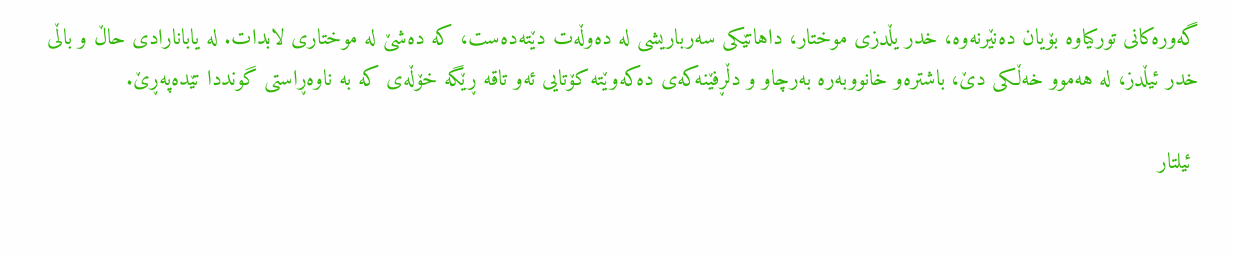گه‌وره‌كانى توركياوه‌ بۆيان ده‌نێرنه‌وه‌‌، خدر يڵدزى موختار، داهاتێكى سه‌رباريشى له‌ ده‌وڵه‌ت دێته‌ده‌ست‌، كه‌ ده‌شێ له‌ موختارى لابدات. له‌ يابانارادى حاڵ و باڵى خدر ئيڵدز، له‌ هه‌موو خه‌ڵكى دێ، باشتره‌و خانووبه‌ره‌ به‌رچاو و دڵڕفێنه‌كه‌ى ده‌كه‌وێته‌‌ كۆتايى ئه‌و تاقه‌ ڕێگه‌ خۆڵه‌ى‌ كه‌ به‌ ناوه‌ڕاستى گونددا تێده‌په‌ڕێ.

 ئيلتار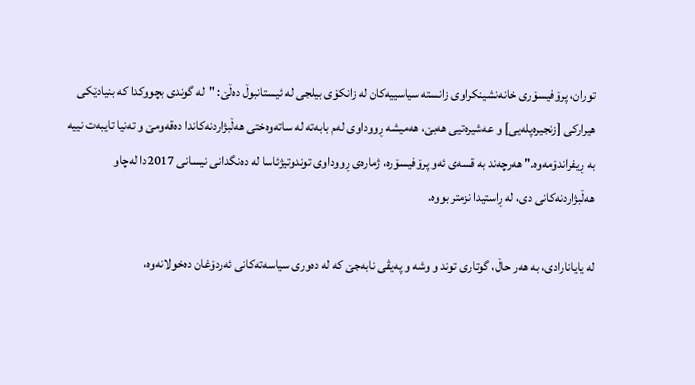توران، پرۆفيسۆرى خانه‌نشينكراوى زانسته‌ سياسييه‌كان له‌ زانكۆى بيلجى له‌ ئيستانبوڵ ده‌ڵێ: "له‌ گوندى بچووكدا كه‌ بنيادێكى هيراركى [زنجیره‌پله‌یی] و عه‌شيره‌تیى هه‌بێ، هه‌ميشه‌ ڕووداوى له‌م بابه‌ته‌ له‌ ساته‌وه‌ختى هه‌ڵبژاردنه‌كاندا ده‌قه‌ومێ و ته‌نيا تايبه‌ت نييه‌ به‌ ڕيفراندۆمه‌وه‌." هه‌رچه‌ند به‌ قسه‌ى ئه‌و پرۆفيسۆره‌، ژماره‌ى ڕووداوى توندوتيژئاسا له‌ ده‌نگدانى نيسانى 2017دا له‌چاو هه‌ڵبژاردنه‌كانى دى، له‌ ڕاستيدا نزمتر بووه‌.

له‌ يايانارادى، به ‌هه‌ر حاڵ، گوتارى توند و وشه ‌و په‌يڤى نابه‌جێ كه‌ له‌ ده‌ورى سياسه‌ته‌كانى ئه‌ردۆغان ده‌خولانه‌وه‌‌،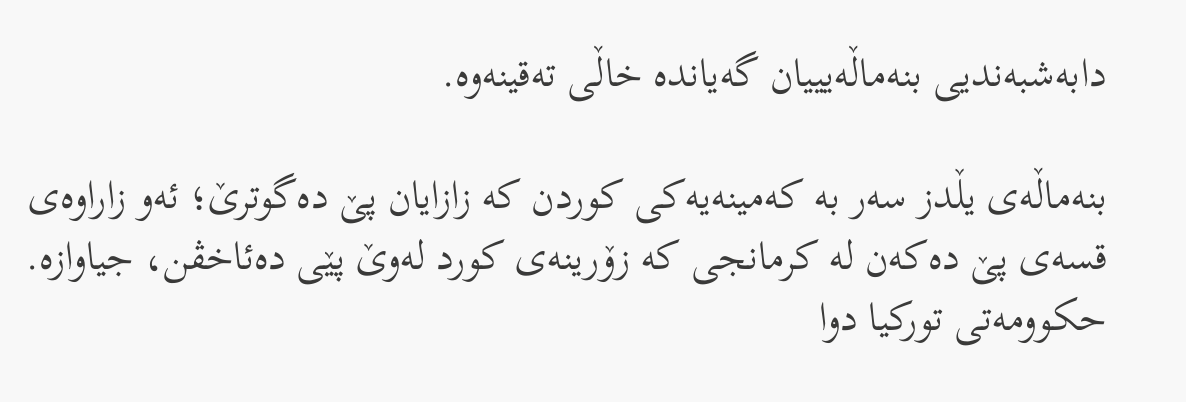دابه‌شبه‌ندیى بنه‌ماڵه‌ييیان گه‌يانده‌ خاڵى ته‌قينه‌وه‌.

بنه‌ماڵه‌ى يڵدز سه‌ر به‌ كه‌مينه‌يه‌كى كوردن كه‌ زازايان پێ ده‌گوترێ؛ ئه‌و زاراوه‌ى قسه‌ى پێ ده‌كه‌ن له‌ كرمانجى كه‌ زۆرينه‌ى كورد له‌وێ پێى ده‌ئاخڤن، جياوازه‌. حكوومه‌تى توركيا دوا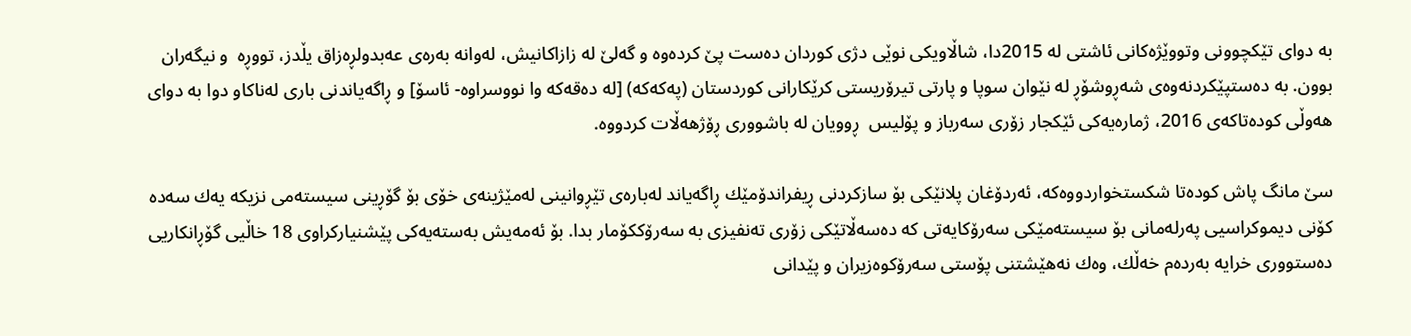به ‌دواى تێكچوونى وتووێژه‌كانى ئاشتى له‌ 2015دا، شاڵاويكى نوێى دژى كوردان ده‌ست پێ كرده‌وه‌ و گه‌لێ له‌ زازاكانيش، له‌وانه‌ به‌ره‌ى عه‌بدولڕه‌زاق يڵدز، تووڕه‌  و نيگه‌ران بوون. به‌ ده‌ستپێكردنه‌وه‌ى شه‌ڕوشۆڕ له ‌نێوان سوپا و پارتى تيرۆريستى كرێكارانى كوردستان (په‌كه‌كه) [له‌ ده‌قه‌كه‌ وا نووسراوه‌- ئاسۆ] و ڕاگه‌ياندنى بارى له‌ناكاو دوا به‌ دواى هه‌وڵى كوده‌تاكه‌ى 2016، ژماره‌يه‌كى ئێكجار زۆرى سه‌رباز و پۆليس  ڕوويان له‌ باشوورى ڕۆژهه‌ڵات كردووه‌‌.

سێ مانگ پاش كوده‌تا شكستخواردووه‌كه،‌ ئه‌ردۆغان پلانێكى بۆ سازكردنى ڕيفراندۆمێك ڕاگه‌ياند له‌باره‌ى تێڕوانينى له‌مێژينه‌ى خۆى بۆ گۆڕينى سيسته‌مى نزيكه‌ يه‌ك سه‌ده‌ كۆنى ديموكراسيى په‌رله‌مانى بۆ سيسته‌مێكى سه‌رۆكايه‌تى كه‌ ده‌سه‌ڵاتێكى زۆرى ته‌نفيزى به‌ سه‌رۆككۆمار بدا. بۆ ئه‌مه‌یش به‌سته‌يه‌كى پێشنياركراوى 18 خاڵيى گۆڕانكاريى ده‌ستوورى خرايه‌ به‌رده‌م خه‌ڵك، وه‌ك نه‌هێشتنى پۆستى سه‌رۆكوه‌زيران و پێدانى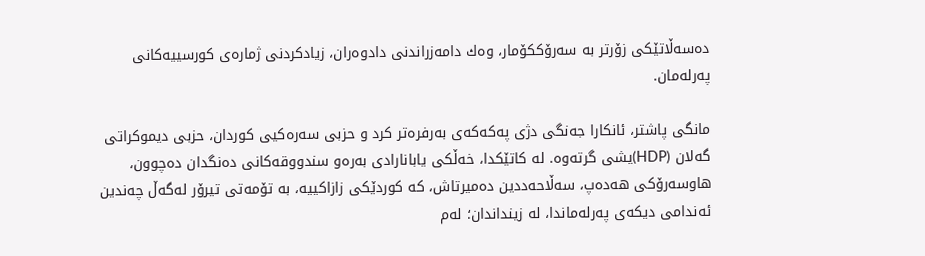ده‌سه‌ڵاتێكى زۆرتر به‌ سه‌رۆككۆمار، وه‌ك دامه‌زراندنى دادوه‌ران، زيادكردنى ژماره‌ى كورسييه‌كانى په‌رله‌مان.

مانگى پاشتر، ئانكارا جه‌نگى دژى په‌كه‌كه‌ى به‌رفره‌تر كرد و حزبى سه‌ره‌كيى كوردان، حزبى ديموكراتى گه‌لان (HDP)يشى گرته‌وه‌. له‌ كاتێكدا، خه‌ڵكى يابانارادى به‌ره‌و سندووقه‌كانى ده‌نگدان ده‌چوون، هاوسه‌رۆكى هه‌ده‌پ، سه‌ڵاحه‌ددين ده‌ميرتاش، كه‌ كوردێكى زازاكييه‌، به‌ تۆمه‌تى تيرۆر له‌گه‌ڵ چه‌ندين ئه‌ندامى ديكه‌ى په‌رله‌ماندا، له‌ زينداندان؛ له‌م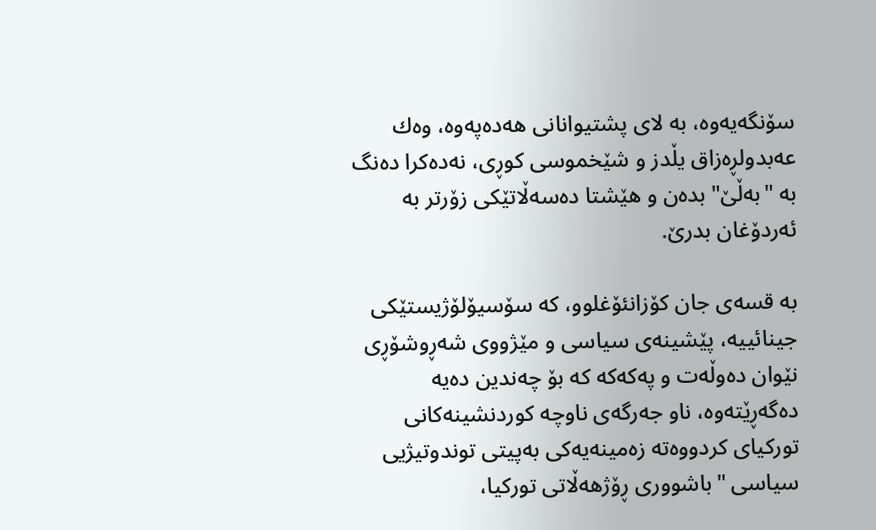سۆنگه‌يه‌وه‌، به ‌لاى پشتيوانانى هه‌ده‌په‌وه‌، وه‌ك عه‌بدولڕه‌زاق يڵدز و شێخموسى كوڕى، نه‌ده‌كرا ده‌نگ به‌ "به‌ڵێ" بده‌ن و هێشتا ده‌سه‌ڵاتێكى زۆرتر به‌ ئه‌ردۆغان بدرێ.

به ‌قسه‌ى جان كۆزانئۆغلوو، كه‌ سۆسيۆلۆژيستێكى جينائيیه‌، پێشينه‌ى سياسى و مێژووى شه‌ڕوشۆڕى نێوان ده‌وڵه‌ت و په‌كه‌كه‌ كه‌ بۆ چه‌ندين ده‌يه‌ ده‌گه‌ڕێته‌وه‌، ناو جه‌رگه‌ى ناوچه‌ كوردنشينه‌كانى توركياى كردووه‌ته‌ زه‌مينه‌يه‌كى به‌پيتى توندوتيژيى سياسى "باشوورى ڕۆژهه‌ڵاتى توركيا،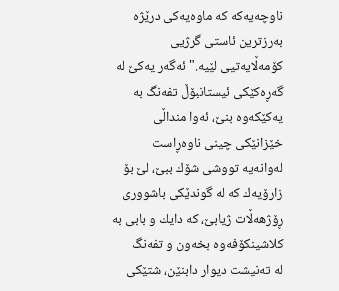ناوچه‌يه‌كه‌ كه‌ ماوه‌يه‌كى درێژه‌ به‌رزترين ئاستى گرژيى كۆمه‌ڵايه‌تیى لێيه." ئه‌گه‌ر يه‌كێ له‌ گه‌ڕه‌كێكى ئيستانبۆڵ تفه‌نگ به‌ يه‌كێكه‌وه‌ بنێ، ئه‌وا منداڵى خێزانێكى چينى ناوه‌ڕاست له‌وانه‌يه‌ تووشى شۆك ببێ، لێ بۆ زارۆيه‌ك كه‌ له‌ گوندێكى باشوورى ڕۆژهه‌ڵات ژيابێ، كه‌ دايك و بابى به‌ كلاشينكۆفه‌وه‌ بخه‌ون و تفه‌نگ له ‌ته‌نيشت ديوار دابنێن، شتێكى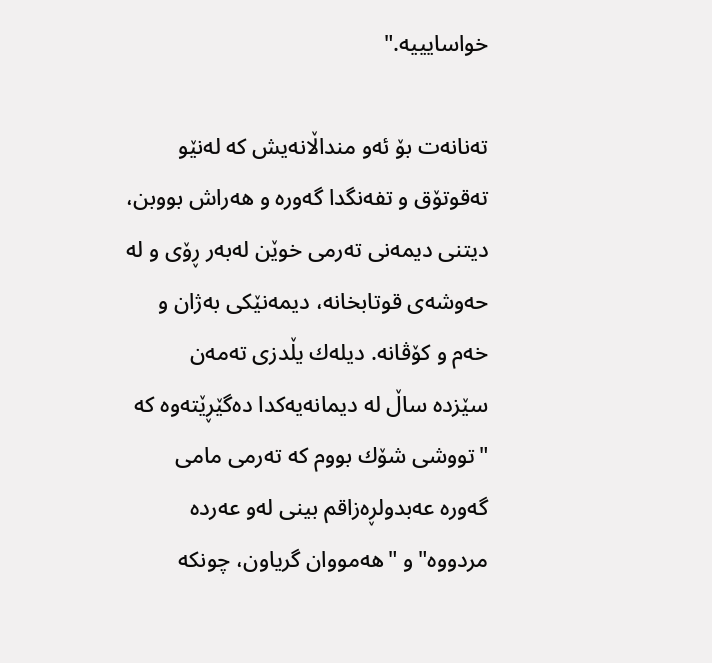خواساييیه‌."

ته‌نانه‌ت بۆ ئه‌و منداڵانه‌يش كه‌ له‌نێو ته‌قوتۆق و تفه‌نگدا گه‌وره‌ و هه‌راش بووبن، ديتنى ديمه‌نى ته‌رمى خوێن له‌به‌ر ڕۆی و له‌ حه‌وشه‌ى قوتابخانه‌، ديمه‌نێكى به‌ژان و خه‌م و كۆڤانه‌‌. ديله‌ك يڵدزى‌ ته‌مه‌ن سێزده ‌ساڵ له‌ ديمانه‌يه‌كدا ده‌گێڕێته‌وه‌ كه‌ "تووشى شۆك بووم‌ كه‌ ته‌رمى مامى گه‌وره‌ عه‌بدولڕه‌زاقم بينى‌ له‌و عه‌رده‌ مردووه‌" و "هه‌مووان گرياون، چونكه‌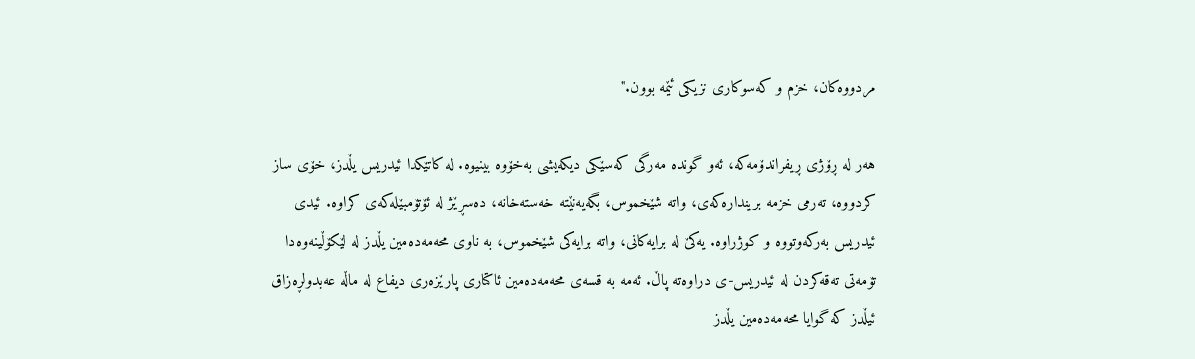مردووه‌كان، خزم و كه‌سوكارى نزيكى ئێمه‌ بوون."

هه‌ر له‌ ڕۆژی ڕيفراندۆمه‌‌كه‌، ئه‌و گونده‌ مه‌رگى كه‌سێكى ديكه‌یشى به‌خۆوه‌ بينيوه‌. له‌ كاتێكدا ئيدريس يڵدز، خۆى ساز كردووه‌‌، ته‌رمى خزمه‌ برينداره‌كه‌ى، واته‌ شێخموس، بگه‌يه‌نێته‌ خه‌سته‌خانه‌، ده‌سڕێژ له‌ ئۆتۆمبێله‌كه‌ى كراوه‌. ئيدى ئيدريس به‌ركه‌وتووه ‌و كوژراوه‌. يه‌كێ له‌ برايه‌كانى، واته‌ برايه‌كى شێخموس، به ‌ناوى محه‌مه‌ده‌مين يڵدز له‌ لێكۆڵينه‌وه‌دا تۆمه‌تى ته‌قه‌كردن له‌ ئيدريس-ى دراوه‌ته‌ پاڵ. ئه‌مه‌ به‌ قسه‌ى محه‌مه‌ده‌مين ئاكتارى پارێزه‌رى ديفاع له‌ ماڵه‌ عه‌بدولڕه‌زاق ئيڵدز كه‌ گوايا محه‌مه‌ده‌مين يڵدز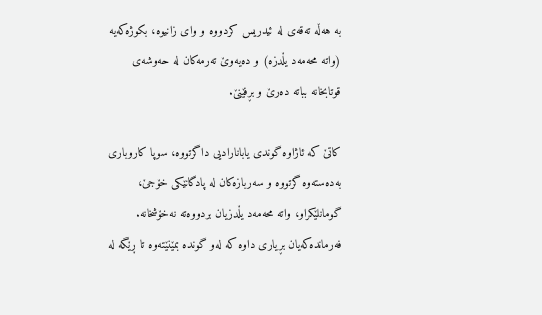به‌ هه‌ڵه‌ ته‌قه‌ى له‌ ئيدريس كردووه‌ و وای زانيوه،‌‌ بكوژه‌كه‌يه‌‌ (واته‌ محه‌مه‌د يڵدزه‌) و ده‌يه‌وێ ته‌رمه‌كان‌ له‌ حه‌وشه‌ى قوتابخانه‌ بباته‌ ده‌رێ و بڕفێنێ.

كاتێ كه‌ ئاژاوه‌ گوندى يابانارادیى داگرتووه‌، سوپا كاروبارى به‌ده‌سته‌وه‌ گرتووه‌ و سه‌ربازه‌كان له‌ پادگانێكى خۆجێ، گومانلێكراو، واته محه‌مه‌د يڵدزيان بردووه‌ته‌‌ نه‌خۆشخانه‌. فه‌رمانده‌كه‌يان بڕيارى داوه‌ كه‌ له‌و گونده‌ بمێنێته‌وه‌ تا ڕێگه‌ له‌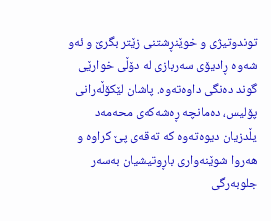توندوتيژى و خوێنڕشتنى زێتر بگرێ و ئه‌و شه‌وه‌ ڕاديۆى سه‌ربازى له‌ دۆڵى خوارێى گوند ده‌نگى داوه‌ته‌وه‌. پاشان لێكۆڵه‌رانى پۆليس، ده‌مانچه‌ ڕه‌شه‌كه‌ى محه‌مه‌د يڵدزيان ديوه‌ته‌وه‌ كه‌ ته‌قه‌ى پێ كراوه ‌و هه‌روا شوێنه‌وارى باڕوتيشيان به‌سه‌ر جلوبه‌رگى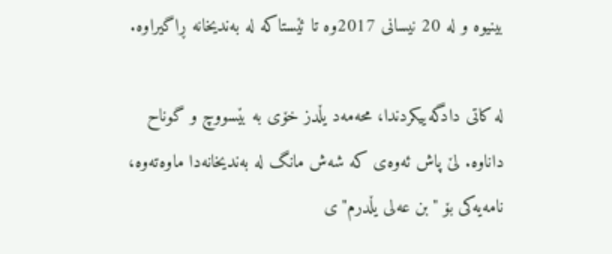بينيوه‌ و له‌ 20 نيسانى 2017وه‌ تا ئێستاكه‌ له‌ به‌نديخانه‌ ڕاگيراوه‌.

له‌ كاتى دادگه‌ييكردندا، محه‌مه‌د يڵدز خۆى به‌ بێسووچ و گوناح داناوه‌. لێ پاش ئه‌وه‌ى كه‌ شه‌ش مانگ له‌ به‌ندیخانه‌دا ماوه‌ته‌وه‌، نامه‌يه‌كى بۆ "بن عه‌لى يڵدرم"ى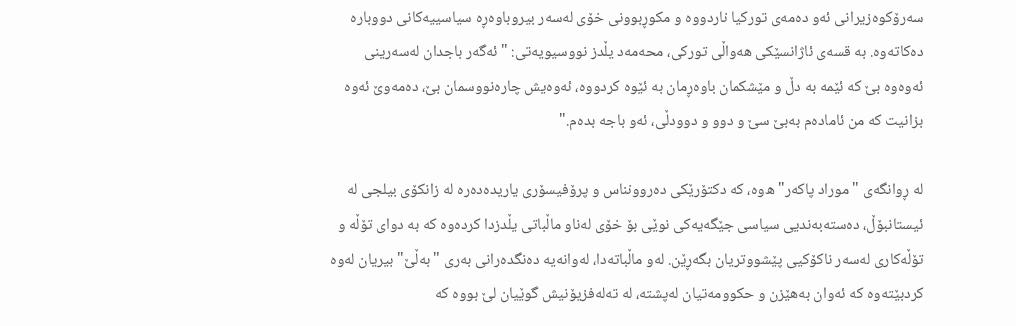سه‌رۆكوه‌زيرانى ئه‌و ده‌مه‌ى توركيا ناردووه‌ و مكوڕبوونى خۆى له‌سه‌ر بيروباوه‌ڕه‌ سياسيیه‌كانى دووباره‌ ده‌كاته‌وه‌. به‌ قسه‌ى ئاژانسێكى هه‌واڵى توركى، محه‌مه‌د يڵدز نووسيويه‌تی‌: "ئه‌گه‌ر باجدان له‌سه‌رينى ئه‌وه‌وه‌ بێ كه‌ ئێمه‌ به‌ دڵ و مێشكمان باوه‌ڕمان به‌ ئێوه ‌كردووه‌، ئه‌وه‌یش چاره‌نووسمان بێ، ده‌مه‌وێ ئه‌وه‌ بزانيت كه‌ من ئاماده‌م به‌بێ سێ و دوو و دوودڵی، ئه‌و باجه‌ بده‌م."

له‌ ڕوانگه‌ى "موراد پاكه‌ر"ه‌وه‌، كه‌ دكتۆرێكى ده‌روونناس و پرۆفيسۆرى ياريده‌ده‌ره‌ له‌ زانكۆى بيلجى له‌ ئيستانبۆڵ، ده‌سته‌به‌ندیى سياسى جێگه‌يه‌كى نوێى بۆ خۆى له‌ناو ماڵباتى يڵدزدا كرده‌وه‌ كه‌ به‌‌ دواى تۆڵه ‌و تۆڵه‌كارى له‌سه‌ر ناكۆكيى پێشووتريان بگه‌ڕێن. له‌و ماڵباته‌دا، له‌وانه‌يه‌ ده‌نگده‌رانى به‌رى "به‌ڵێ" بيريان له‌وه‌ كردبێته‌وه‌ كه‌ ئه‌وان به‌هێزن و حكوومه‌تيان له‌پشته‌، له‌ ته‌له‌فزيۆنيش‌ گوێيان لێ بووه‌ كه‌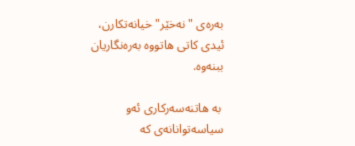به‌ره‌ى "نه‌خێر" خيانه‌تكارن، ئيدى كاتى هاتووه‌ به‌ره‌نگاريان ببنه‌وه‌.

 به ‌هاتنه‌سه‌ركارى ئه‌و سياسه‌توانانه‌ى كه‌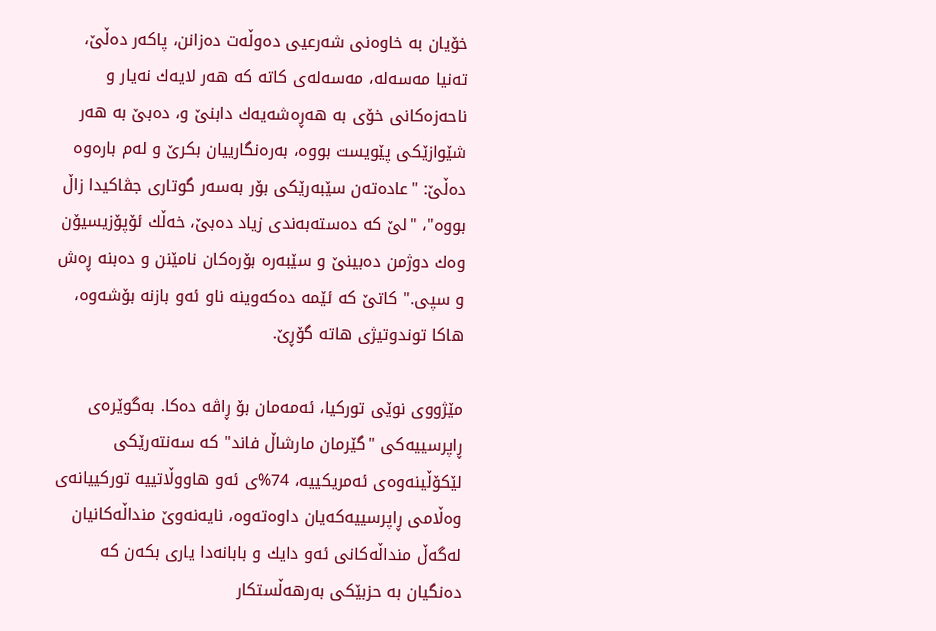خۆيان به‌ خاوه‌نى شه‌رعيى ده‌وڵه‌ت ده‌زانن، پاكه‌ر ده‌ڵێ، ته‌نيا مه‌سه‌له‌، مه‌سه‌له‌ى كاته‌ كه‌ هه‌ر لايه‌ك نه‌يار و ناحه‌زه‌كانى خۆى به‌ هه‌ڕه‌شه‌يه‌ك دابنێ و، ده‌بێ به‌ هه‌ر شێوازێكى پێويست بووه‌، به‌ره‌نگارييان بكرێ و له‌م باره‌وه‌ ده‌ڵێ: "عاده‌ته‌ن سێبه‌رێكى بۆر به‌سه‌ر گوتارى جڤاكيدا زاڵ بووه‌"، "لێ كه‌ ده‌سته‌به‌ندى زياد ده‌بێ، خه‌ڵك ئۆپۆزيسيۆن وه‌ك دوژمن ده‌بينێ و سێبه‌ره‌ بۆره‌كان نامێنن و ده‌بنه‌ ڕه‌ش و سپى." كاتێ كه‌ ئێمه‌ ده‌كه‌وينه‌ ناو ئه‌و بازنه‌ بۆشه‌وه‌، هاكا توندوتيژى هاته‌ گۆڕێ.

مێژووى نوێى توركيا، ئه‌مه‌مان بۆ ڕاڤه‌ ده‌كا. به‌گوێره‌ى ڕاپرسييه‌كى "گێرمان مارشاڵ فاند" كه‌ سه‌نته‌رێكى لێكۆڵينه‌وه‌ى ئه‌مريكييه‌، 74%ى ئه‌و هاووڵاتييه‌ توركييانه‌ى وه‌ڵامى ڕاپرسييه‌كه‌يان داوه‌ته‌وه‌، نايه‌نه‌وێ منداڵه‌كانيان له‌گه‌ڵ منداڵه‌كانى ئه‌و دايك و بابانه‌دا يارى بكه‌ن كه‌ ده‌نگيان به‌ حزبێكى به‌رهه‌ڵستكار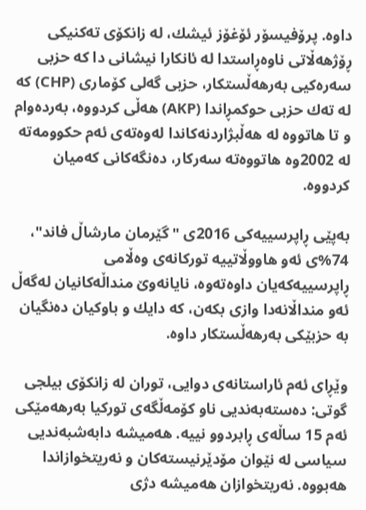داوه‌. پرۆفيسۆر ئۆغۆز ئيشك، له‌ زانكۆى ته‌كنيكى ڕۆژهه‌ڵاتى ناوه‌ڕاستدا له‌ ئانكارا‌ نيشانی دا كه‌ حزبى سه‌ره‌كيى به‌رهه‌ڵستكار، حزبى گه‌لى كۆمارى (CHP) كه‌ له ‌ته‌ك حزبى حوكمڕاندا (AKP) هه‌ڵی كردووه‌، به‌رده‌وام و تا هاتووه‌ له‌ هه‌ڵبژاردنه‌كاندا له‌وه‌ته‌ى ئه‌م حكوومه‌ته‌ له‌ 2002وه‌ هاتووه‌ته‌ سه‌ركار، ده‌نگه‌كانى كه‌ميان كردووه‌.

به‌پێى ڕاپرسييه‌كى 2016ى "گێرمان مارشاڵ فاند"، 74%ى ئه‌و هاووڵاتييه‌ توركانه‌ى وه‌ڵامى ڕاپرسييه‌كه‌يان داوه‌ته‌وه‌، نايانه‌وێ منداڵه‌كانيان له‌گه‌ڵ ئه‌و منداڵانه‌دا وازى بكه‌ن، كه‌ دايك و باوكيان ده‌نگيان به‌ حزبێكى به‌رهه‌ڵستكار داوه‌.

وێڕاى ئه‌م ئاراستانه‌ى دوايى، توران له‌ زانكۆى بيلجى گوتى: ده‌سته‌به‌ندیى ناو كۆمه‌ڵگه‌ى توركيا به‌رهه‌مێكى ئه‌م 15 ساڵه‌ى ڕابردوو نييه‌. هه‌ميشه‌ دابه‌شبه‌ندیى سياسى له ‌نێوان مۆدێرنيسته‌كان و نه‌ريتخوازاندا هه‌بووه‌. نه‌ريتخوازان هه‌ميشه‌ دژى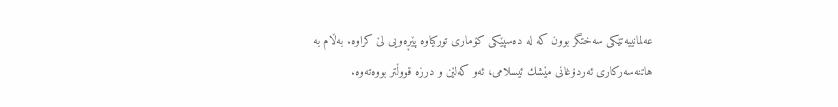عه‌لمانيیه‌تێكى سه‌ختگر بوون كه‌ له‌ ده‌سپێكى كۆمارى توركياوه‌ پێڕه‌ویى لێ كراوه‌. به‌ڵام به‌ هاتنه‌سه‌ركارى ئه‌ردۆغانى مێشك ئيسلامى، ئه‌و كه‌لێن و درزه‌ قووڵتر بووه‌ته‌وه‌.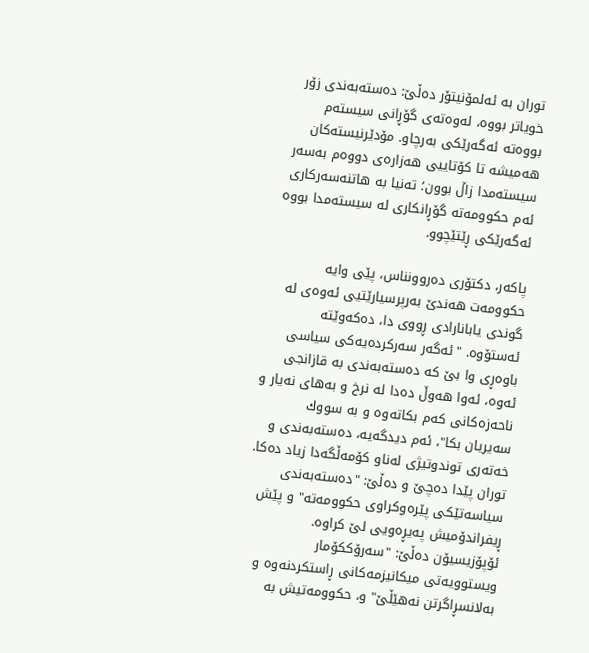توران به‌ ئه‌لمۆنيتۆر ده‌ڵێ: ده‌سته‌به‌ندى زۆر خوياتر بووه،‌ له‌وه‌ته‌ى گۆڕانى سيسته‌م بووه‌ته‌ ئه‌گه‌رێكى به‌رچاو. مۆدێرنيسته‌كان هه‌ميشه‌ تا كۆتايیى هه‌زاره‌ى دووه‌م به‌سه‌ر سيسته‌مدا زاڵ بوون؛ ته‌نيا به‌ هاتنه‌سه‌ركارى ئه‌م حكوومه‌ته‌ گۆڕانكارى له‌ سيسته‌مدا بووه‌ ئه‌گه‌رێكى ڕێتێچوو.

پاكه‌ر،‌ دكتۆرى ده‌روونناس، پێى وايه‌ حكوومه‌ت هه‌ندێ به‌رپرسيارێتیی ئه‌وه‌ى له‌ گوندى يابانارادى ڕووی دا، ده‌كه‌وێته‌ ئه‌ستۆوه‌. "ئه‌گه‌ر سه‌ركرده‌يه‌كى سياسى باوه‌ڕى وا بێ كه‌ ده‌سته‌به‌ندى به‌ قازانجى ئه‌وه‌، ئه‌وا هه‌وڵ ده‌دا له‌ نرخ و به‌هاى نه‌يار و ناحه‌زه‌كانى كه‌م بكاته‌وه ‌و به ‌سووك سه‌يريان بكا"، ئه‌م ديدگه‌يه‌، ده‌سته‌به‌ندى و خه‌ته‌رى توندوتيژى له‌ناو كۆمه‌ڵگه‌دا زياد ده‌كا. توران پێدا ده‌چێ و ده‌ڵێ: "ده‌سته‌به‌ندى سياسه‌تێكى پێره‌وكراوى حكوومه‌ته‌" و پێش ڕيفراندۆميش په‌يڕه‌ویى لێ كراوه‌. ئۆپۆزيسيۆن ده‌ڵێ: "سه‌رۆككۆمار ويستوويه‌تی‌ ميكانيزمه‌كانى ڕاستكردنه‌وه ‌و به‌لانسڕاگرتن نه‌هێڵێ" و، حكوومه‌تيش به‌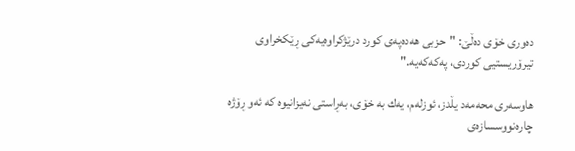ده‌ورى خۆى ده‌ڵێ: "حزبى هه‌ده‌په‌ى كورد درێژكراوه‌يه‌كى ڕێكخراوى تيرۆريستیى كوردى، په‌كه‌كه‌يه‌."

هاوسه‌رى محه‌مه‌د يڵدز، ئوزله‌م، يه‌ك به‌ خۆى، به‌ڕاستى نه‌يزانيوه‌ كه‌ ئه‌و ڕۆژه‌ چاره‌نووسسازه‌ى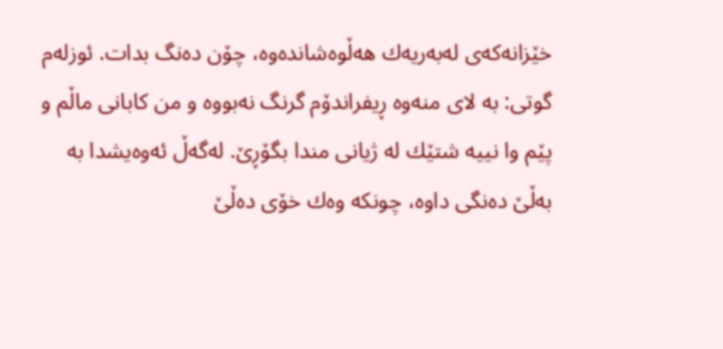خێزانه‌كه‌ى له‌به‌ريه‌ك هه‌ڵوه‌شانده‌وه‌، چۆن ده‌نگ بدات. ئوزله‌م گوتى: به ‌لاى منه‌وه‌ ڕيفراندۆم گرنگ نه‌بووه‌ و من كابانى ماڵم و پێم وا نييه‌ شتێك له‌ ژيانى مندا بگۆڕێ. له‌گه‌ڵ ئه‌وه‌یشدا به‌ به‌ڵێ ده‌نگى داوه‌، چونكه‌ وه‌ك خۆى ده‌ڵێ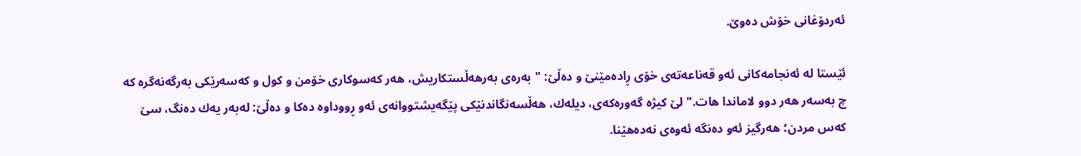ئه‌ردۆغانى خۆش ده‌وێ.

ئێستا له‌ ئه‌نجامه‌كانى ئه‌و قه‌ناعه‌ته‌ى خۆی ڕاده‌مێنێ و ده‌ڵێ: "به‌ره‌ى به‌رهه‌ڵستكاريش، هه‌ر كه‌سوكارى خۆمن و كول و كه‌سه‌رێكى به‌رگه‌نه‌گره‌ كه‌ چ به‌سه‌ر هه‌ر دوو لاماندا هات." لێ كيژه‌ گه‌وره‌كه‌ى، ديله‌ك، هه‌ڵسه‌نگاندنێكى پێگه‌يشتووانه‌ى ئه‌و ڕووداوه‌ ده‌كا و ده‌ڵێ: له‌به‌ر يه‌ك ده‌نگ، سێ كه‌س مردن؛ هه‌رگيز ئه‌و ده‌نگه‌‌ ئه‌وه‌ى نه‌ده‌هێنا.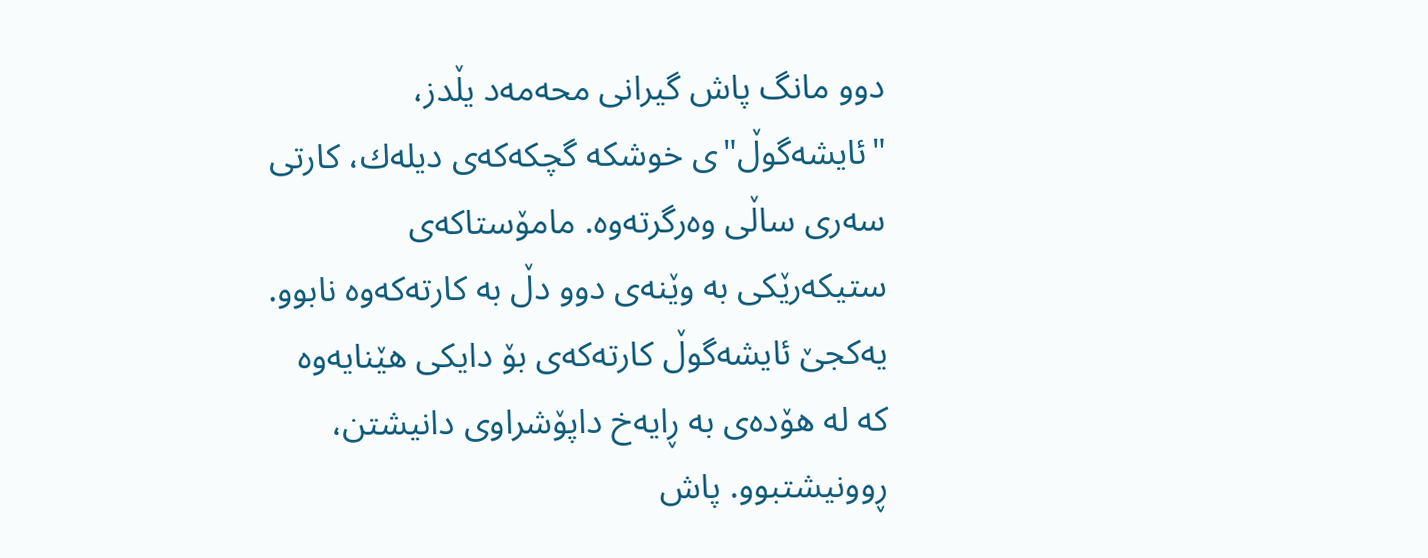دوو مانگ پاش گيرانى محه‌مه‌د يڵدز، "ئايشه‌گوڵ"ى خوشكه‌ گچكه‌كه‌ى ديله‌ك، كارتى سه‌رى ساڵى وه‌رگرته‌وه‌. مامۆستاكه‌ى ستيكه‌رێكى به‌ وێنه‌ى دوو دڵ به‌ كارته‌كه‌وه‌ نابوو. يه‌كجێ ئايشه‌گوڵ كارته‌كه‌ى بۆ دايكى هێنايه‌وه‌ كه‌ له‌ هۆده‌ى به‌ ڕايه‌خ داپۆشراوى دانيشتن، ڕوونيشتبوو. پاش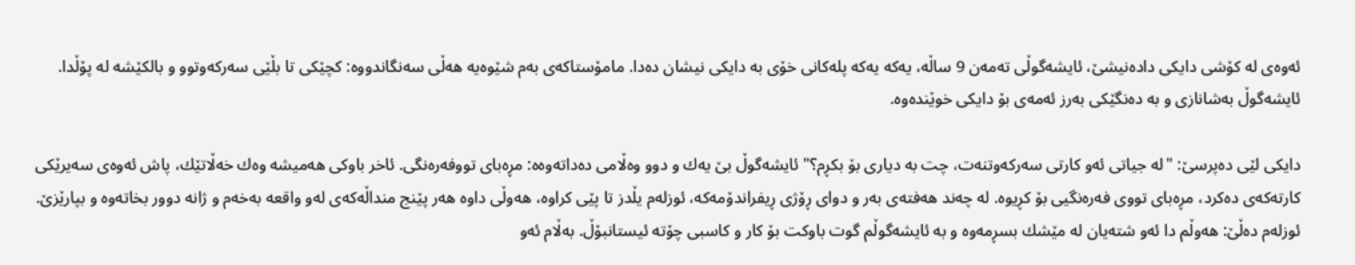ئه‌وه‌ى له‌ كۆشى دايكى داده‌نيشێ، ئايشه‌گوڵى ته‌مه‌ن 9 ساڵه‌، يه‌كه‌ يه‌كه‌ پله‌كانى خۆى به‌ دايكى نيشان ده‌دا. مامۆستاكه‌ى به‌م شێوه‌يه‌ هه‌ڵی سه‌نگاندووه‌: كچێكى تا بڵێى سه‌ركه‌وتوو و بالكێشه‌ له‌ پۆڵدا. ئايشه‌گوڵ به‌شانازى و به ‌ده‌نگێكى به‌رز ئه‌مه‌ى بۆ دايكى خوێنده‌وه‌.

دايكى لێى ده‌پرسێ: "له ‌جياتى ئه‌و كارتى سه‌ركه‌وتنه‌ت، چت به‌ ديارى بۆ بكڕم؟" ئايشه‌گوڵ بێ يه‌ك و دوو وه‌ڵامى ده‌داته‌وه‌ه‌: مڕه‌باى تووفه‌ره‌نگى. ئاخر باوكى هه‌ميشه‌ وه‌ك خه‌ڵاتێك، پاش ئه‌وه‌ى سه‌يرێكى كارته‌كه‌ى ده‌كرد، مڕه‌باى تووى فه‌ره‌نگیى بۆ كڕيوه‌. له‌ چه‌ند هه‌فته‌ى به‌ر و دواى ڕۆژى ڕيفراندۆمه‌كه‌، ئوزله‌م يڵدز تا پێى كراوه‌، هه‌وڵی داوه‌ هه‌ر پێنج منداڵه‌كه‌ى له‌و واقعه‌ به‌خه‌م و ژانه‌ دوور بخاته‌وه ‌و بپارێزێ. ئوزله‌م ده‌ڵێ: هه‌وڵم دا ئه‌و شته‌يان له‌ مێشك بسڕمه‌وه‌ و به‌ ئايشه‌گوڵم گوت باوكت بۆ كار و كاسبى چۆته‌ ئيستانبۆڵ. به‌ڵام ئه‌و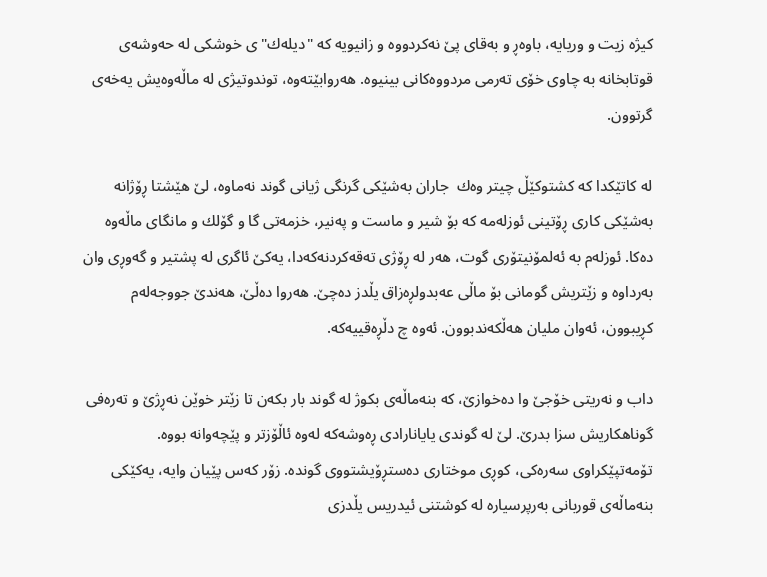كيژه‌ زيت و وريايه‌، باوه‌ڕ و به‌قاى پێ نه‌كردووه ‌و زانيويه‌ كه‌ "ديله‌ك"ى خوشكى له‌ حه‌وشه‌ى قوتابخانه‌ به‌ چاوى خۆى ته‌رمى مردووه‌كانى بينيوه‌. هه‌روابێته‌وه‌، توندوتيژى له‌ ماڵه‌وه‌یش يه‌خه‌ى گرتوون.

له‌ كاتێكدا كه‌ كشتوكێڵ چيتر وه‌ك  جاران به‌شێكى گرنگى ژيانى گوند نه‌ماوه‌، لێ هێشتا ڕۆژانه‌ به‌شێكى كارى ڕۆتينى ئوزله‌مه‌ كه‌ بۆ شير و ماست و په‌نير، خزمه‌تى گا و گۆلك و مانگاى ماڵه‌وه‌ ده‌كا. ئوزله‌م به‌ ئه‌لمۆنيتۆرى گوت، هه‌ر له‌ ڕۆژى ته‌قه‌كردنه‌كه‌دا، يه‌كێ ئاگرى له‌ پشتير و گه‌وڕى وان به‌رداوه‌ و زێتريش گومانى بۆ ماڵى عه‌بدولڕه‌زاق يڵدز ده‌چێ. هه‌روا ده‌ڵێ، هه‌ندێ جووجه‌له‌م كڕيبوون، ئه‌وان مليان هه‌ڵكه‌ندبوون. ئه‌وه‌ چ دڵڕه‌قييه‌كه‌.

داب و نه‌ريتى خۆجێ وا ده‌خوازێ، كه‌ بنه‌ماڵه‌ى بكوژ له‌ گوند بار بكه‌ن تا زێتر خوێن نه‌ڕژێ و ته‌ره‌فى گوناهكاريش سزا بدرێ. لێ له‌ گوندى يايانارادى ڕه‌وشه‌كه‌ له‌وه‌ ئاڵۆزتر و پێچه‌وانه‌ بووه‌. تۆمه‌تپێكراوى سه‌ره‌كى، كوڕى موختارى ده‌ستڕۆيشتووى گونده‌‌. زۆر كه‌س پێيان وايه‌، يه‌كێكى بنه‌ماڵه‌ى قوربانى به‌رپرسياره‌ له‌ كوشتنى ئيدريس يڵدزى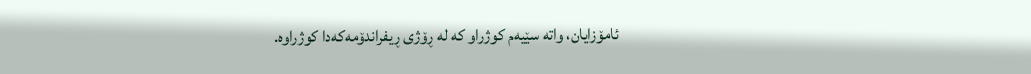ئامۆزايان، واته‌ سێيه‌م كوژراو كه‌ له‌ ڕۆژى ڕيفراندۆمه‌كه‌دا كو‌ژراوه‌.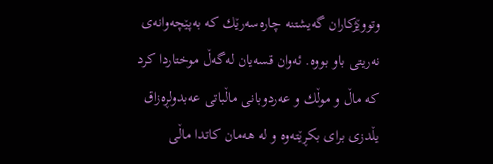وتووێژكاران گه‌يشتنه‌ چاره‌سه‌رێك كه‌ به‌پێچه‌وانه‌ى نه‌ريتى باو بووه‌‌. ئه‌وان قسه‌يان له‌گه‌ڵ موختاردا كرد كه‌ ماڵ و موڵك و عه‌ردوبانى ماڵباتى عه‌بدولڕه‌زاق يڵدزى براى بكڕێته‌وه‌ و له‌ هه‌مان كاتدا ماڵى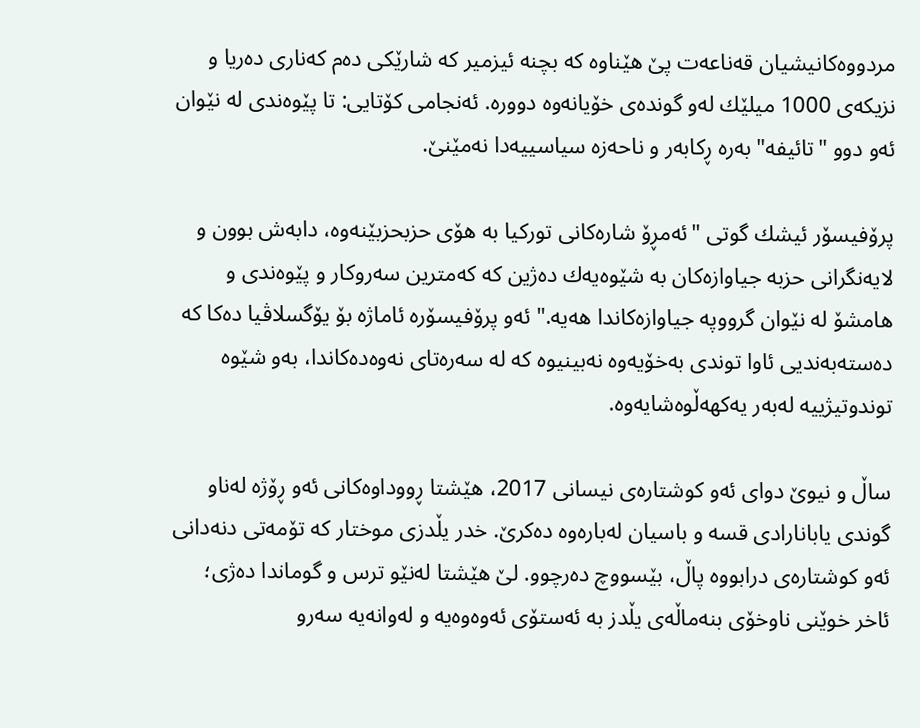مردووه‌كانيشيان قه‌ناعه‌ت پێ هێناوه‌ كه‌ بچنه‌ ئيزمير كه‌ شارێكى ده‌م كه‌نارى ده‌ريا و نزيكه‌ى 1000 ميلێك له‌و گونده‌ى خۆيانه‌وه‌ دووره‌. ئه‌نجامى كۆتايى: تا پێوه‌ندى له ‌نێوان ئه‌و دوو "تائیفه‌" به‌ره‌ ڕكابه‌ر و ناحه‌زه‌ سياسييه‌دا نه‌مێنێ.

پرۆفيسۆر ئيشك گوتى "ئه‌مڕۆ شاره‌كانى توركيا به ‌هۆى حزبحزبێنه‌وه‌، دابه‌ش بوون و لايه‌نگرانى حزبه‌ جياوازه‌كان به ‌شێوه‌يه‌ك ده‌ژين كه‌ كه‌مترين سه‌روكار و پێوه‌ندى و هامشۆ له ‌نێوان گرووپه‌ جياوازه‌كاندا هه‌يه‌." ئه‌و پرۆفيسۆره‌ ئاماژه‌ بۆ يۆگسلاڤيا ده‌كا كه‌ ده‌سته‌به‌ندیى ئاوا توندى به‌خۆيه‌وه‌ نه‌بينيوه‌ كه‌ له‌ سه‌ره‌تاى نه‌وه‌ده‌كاندا، به‌و شێوه‌ توندوتيژييه‌ له‌به‌ر يه‌كهه‌ڵوه‌شايه‌وه‌.

ساڵ و نيوێ دواى ئه‌و كوشتاره‌ى نيسانى 2017، هێشتا ڕووداوه‌كانى ئه‌و ڕۆژه‌ له‌ناو گوندى يابانارادى قسه ‌و باسيان له‌باره‌وه‌ ده‌كرێ‌. خدر يڵدزى موختار كه‌ تۆمه‌تى دنه‌دانى ئه‌و كوشتاره‌ى درابووه‌ پاڵ، بێسووچ ده‌رچوو. لێ هێشتا له‌نێو ترس و گوماندا ده‌ژى؛ ئاخر‌ خوێنى ناوخۆى بنه‌ماڵه‌ى يڵدز به ‌ئه‌ستۆى ئه‌وه‌وه‌يه‌ و له‌وانه‌يه‌ سه‌رو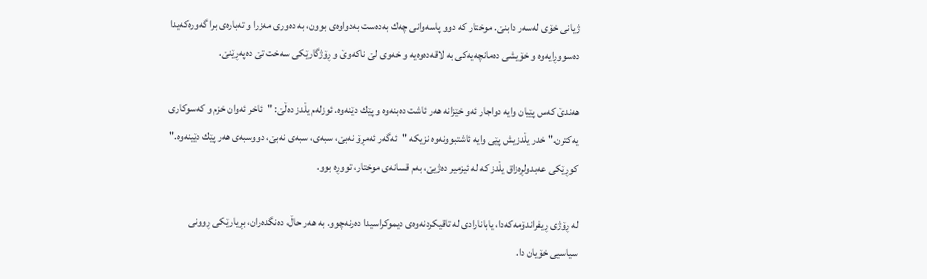ژيانى خۆى له‌سه‌ر دابنێ. موختار كه‌ دوو پاسه‌وانى چه‌ك به‌ده‌ست به‌دواوه‌ى بوون، به‌ ده‌ورى مه‌زرا و ته‌باره‌ى برا گه‌وره‌كه‌يدا ده‌سووڕايه‌وه ‌و خۆيشى ده‌مانچه‌يه‌كی‌ به‌ لاقه‌ده‌وه‌يه‌ و خه‌وى لێ ناكه‌وێ و ڕۆژگارێكى سه‌خت تێ ده‌په‌ڕێنێ.

هه‌ندێ كه‌س پێيان وايه‌ دواجار ئه‌و خێزانه‌ هه‌ر ئاشت ده‌بنه‌وه‌ و پێك دێنه‌وه‌. ئوزله‌م يڵدز ده‌ڵێ: "ئاخر ئه‌وان خزم و كه‌سوكارى يه‌كترن." خدر يڵدزيش پێی وايه‌ ئاشتبوونه‌وه‌ نزيكه‌ "ئه‌گه‌ر ئه‌مڕۆ نه‌بێ، سبه‌ى، سبه‌ى نه‌بێ، دووسبه‌ى هه‌ر پێك دێينه‌وه‌." كوڕێكى عه‌بدولڕه‌زاق يڵدز كه‌ له‌ ئيزمير ده‌ژيێ، به‌م قسانه‌ى موختار، تووڕه‌ بوو.

له‌ ڕۆژى ڕيفراندۆمه‌كه‌دا، يابانارادى له‌ تاقيكردنه‌وه‌ى ديموكراسيدا ده‌رنه‌چوو. به ‌هه‌ر حاڵ، ده‌نگده‌ران، بڕيارێكى ڕوونى سياسيى خۆيان دا.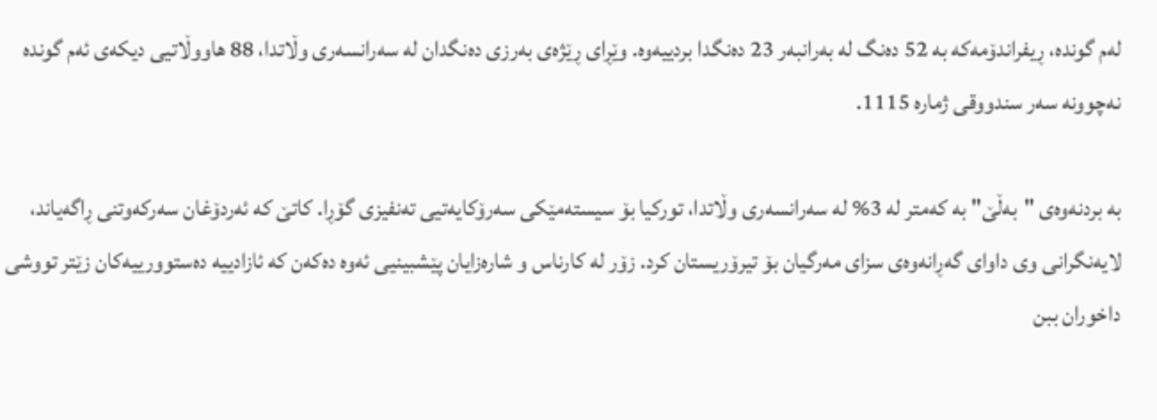له‌م گونده، ڕيفراندۆمه‌كه‌ به‌ 52 ده‌نگ له‌ به‌رانبه‌ر 23 ده‌نگدا برديیه‌وه‌. وێڕاى ڕێژه‌ى به‌رزى ده‌نگدان له‌ سه‌رانسه‌رى وڵاتدا، 88 هاووڵاتیى ديكه‌ى ئه‌م گونده‌ نه‌چوونه‌ سه‌ر سندووقى ژماره‌ 1115.

به‌ بردنه‌وه‌ى "به‌ڵێ" به‌ كه‌متر له‌ 3% له‌ سه‌رانسه‌رى وڵاتدا، توركيا بۆ سيسته‌مێكى سه‌رۆكايه‌تيى ته‌نفيزى گۆڕا. كاتێ كه‌ ئه‌ردۆغان سه‌ركه‌وتنى ڕاگه‌ياند، لايه‌نگرانى وى داواى گه‌‌ڕانه‌وه‌ى سزاى مه‌رگيان بۆ تيرۆريستان كرد. زۆر له‌ كارناس و شاره‌زايان پێشبينیى ئه‌وه‌ ده‌كه‌ن كه‌ ئازادييه‌ ده‌ستوورييه‌كان زێتر تووشى داخوران ببن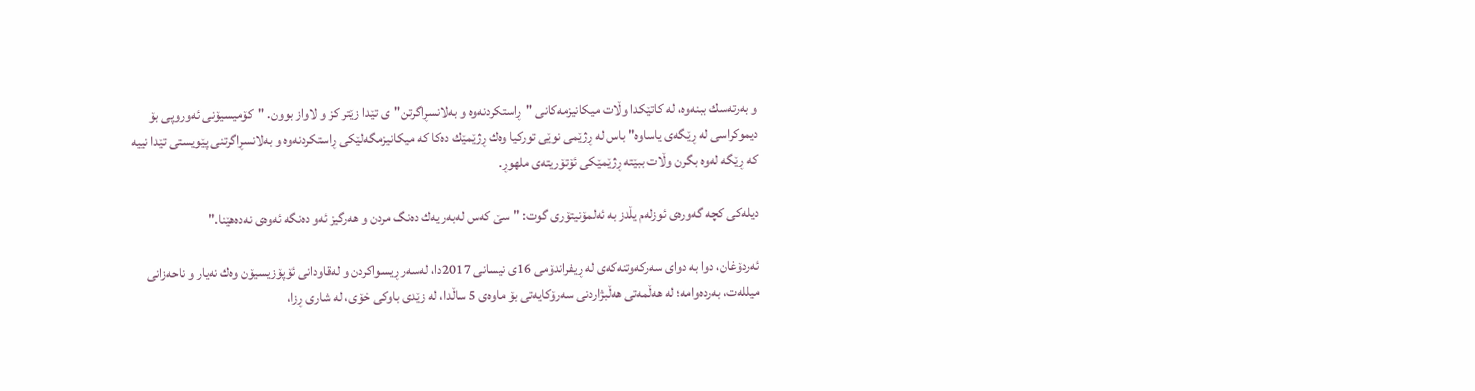و به‌رته‌سك ببنه‌وه‌، له‌ كاتێكدا وڵات ميكانيزمه‌كانى "ڕاستكردنه‌وه‌ و به‌لانسڕاگرتن"ى تێدا زێتر كز و لاواز بوون. "كۆميسيۆنى ئه‌وروپى بۆ ديموكراسى له‌ ڕێگه‌ى یاساوه‌" باس له‌ ڕژێمى نوێى توركيا وه‌ك ڕژێمێك ده‌كا كه‌ ميكانيزمگه‌لێكى ڕاستكردنه‌وه‌ و به‌لانسڕاگرتنى پێويستى تێدا نييه‌ كه‌ ڕێگه‌ له‌وه‌ بگرن وڵات ببێته‌ ڕژێمێكى ئۆتۆريته‌ى ملهوڕ.

ديله‌كى كچه‌ گه‌وره‌ى ئوزله‌م يڵدز به‌ ئه‌لمۆنيتۆرى گوت: "سێ كه‌س له‌به‌ر يه‌ك ده‌نگ مردن و هه‌رگيز ئه‌و ده‌نگه‌ ئه‌وه‌ى نه‌ده‌هێنا."

ئه‌ردۆغان، دوا به ‌دواى سه‌ركه‌وتنه‌كه‌ى له‌ ڕيفراندۆمى 16ى نيسانى 2017دا، له‌سه‌ر ڕيسواكردن و له‌قاودانى ئۆپۆزيسيۆن وه‌ك نه‌يار و ناحه‌زانى ميلله‌ت، به‌رده‌وامه‌؛ له‌ هه‌ڵمه‌تى هه‌ڵبژاردنى سه‌رۆكايه‌تى بۆ ماوه‌ى 5 ساڵدا، له‌ زێدى باوكى خۆى، له‌ شارى ڕزا،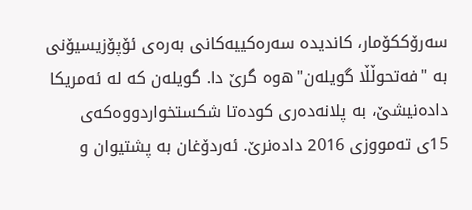سه‌رۆككۆمار، كانديده‌ سه‌ره‌كييه‌كانى به‌ره‌ى ئۆپۆزيسيۆنى به‌ "فه‌تحوڵڵا گويله‌ن"ه‌وه‌ گرێ دا. گويله‌ن كه‌ له‌ ئه‌مريكا داده‌نيشێ، به‌ پلانه‌ده‌رى كوده‌تا شكستخواردووه‌كه‌ى 15ى ته‌مووزى 2016 داده‌نرێ. ئه‌ردۆغان به‌ پشتيوان و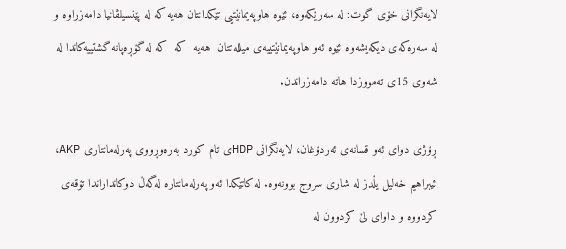لايه‌نگرانى خۆى گوت: له ‌سه‌رێكه‌وه‌، ئێوه‌ هاوپه‌يمانێتیى تێكدانتان هه‌يه‌ كه‌ له‌ پێنسیلڤانيا دامه‌زراوه‌ و له ‌سه‌ره‌كه‌ى ديكه‌یشه‌وه‌ ئێوه‌ ئه‌و هاوپه‌يمانێتيیه‌ى ميلله‌تتان  هه‌يه‌  كه‌  كه‌ له‌ گۆڕه‌پانه‌ گشتييه‌كاندا له‌ شه‌وى 15ى ته‌مووزدا هاته‌ دامه‌زراندن.

ڕۆژى دواى ئه‌و قسانه‌ى ئه‌ردۆغان، لايه‌نگرانى HDPى تام كورد به‌ره‌وڕووى په‌رله‌ما‌نتارى AKP، ئيبراهيم خه‌ليل يڵدز له‌ شارى سروج بوونه‌وه‌. له‌ كاتێكدا ئه‌و په‌رله‌ما‌نتاره‌ له‌گه‌ڵ دوكانداراندا تۆقه‌ى كردووه‌ و داواى لێ كردوون له‌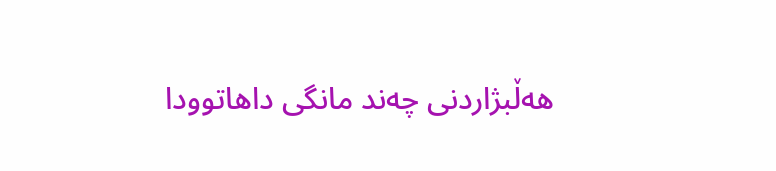هه‌ڵبژاردنى چه‌ند مانگى داهاتوودا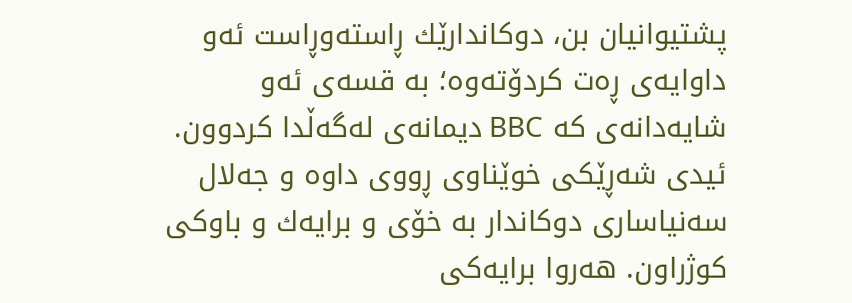پشتيوانيان بن، دوكاندارێك ڕاسته‌وڕاست ئه‌و داوايه‌ى ڕه‌ت كردۆته‌وه‌؛ به‌ قسه‌ى ئه‌و شايه‌دانه‌ى كه‌ BBC ديمانه‌ى له‌گه‌ڵدا كردوون. ئيدى شه‌ڕێكى خوێناوى ڕووی داوه‌ و جه‌لال سه‌نياسارى دوكاندار به‌ خۆى و برايه‌ك و باوكى كوژراون. هه‌روا برايه‌كى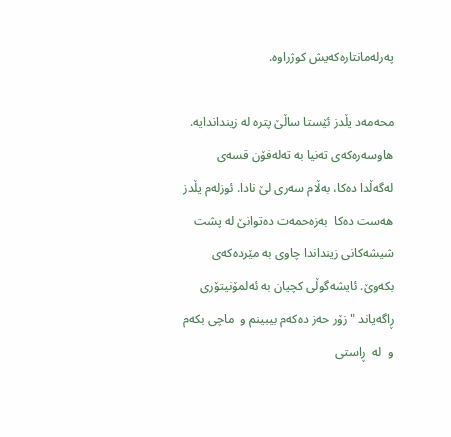په‌رله‌ما‌نتاره‌كه‌یش كوژراوه‌.

محه‌مه‌د يڵدز ئێستا ساڵێ پتره‌‌ له‌ زينداندايه‌. هاوسه‌ره‌كه‌ى ته‌نيا به‌ ته‌له‌فۆن قسه‌ى له‌گه‌ڵدا ده‌كا، به‌ڵام سه‌رى لێ نادا. ئوزله‌م يڵدز هه‌ست ده‌كا  به‌زه‌حمه‌ت ده‌توانێ له‌ پشت شيشه‌كانى زينداندا چاوى به‌ مێرده‌كه‌ى بكه‌وێ. ئايشه‌گوڵى كچيان به‌ ئه‌لمۆنيتۆرى ڕاگه‌ياند "زۆر حه‌ز ده‌كه‌م بيبينم و  ماچى بكه‌م و  له‌  ڕاستى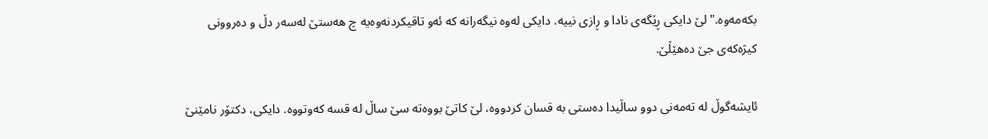بكه‌مه‌وه‌." لێ دايكى ڕێگه‌ى نادا و ڕازى نييه‌. دايكى له‌وه‌ نيگه‌رانه‌ كه‌ ئه‌و تاقيكردنه‌وه‌يه‌ چ هه‌ستێ له‌سه‌ر دڵ و ده‌روونى كيژه‌كه‌ى جێ ده‌هێڵێ.

ئايشه‌گوڵ له‌ ته‌مه‌نى دوو ساڵيدا ده‌ستى به ‌قسان كردووه‌، لێ كاتێ بووه‌ته‌ سێ ساڵ له‌ قسه‌ كه‌وتووه‌. دايكى، دكتۆر نامێنێ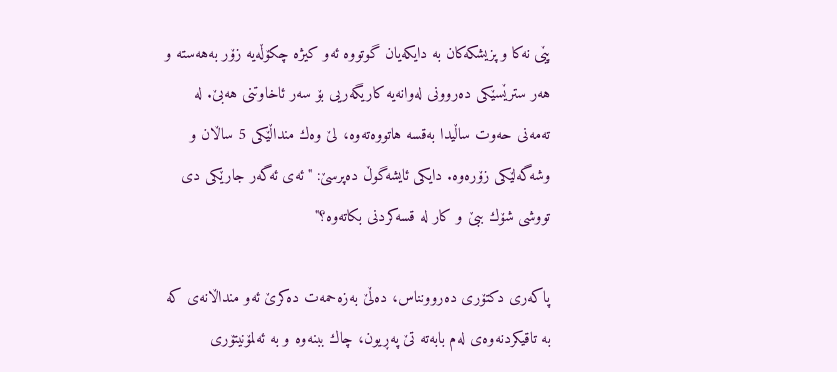پێى نه‌كا و پزيشكه‌كان به‌ دايكه‌يان گوتووه‌ ئه‌و كيژه‌ چكۆڵه‌يه‌ زۆر به‌هه‌سته‌ و هه‌ر سترێسێكى ده‌روونى له‌وانه‌يه‌ كاريگه‌ریى بۆ سه‌ر ئاخاوتنى هه‌بێ. له‌ ته‌مه‌نى حه‌وت ساڵيدا به‌قسه‌ هاتووه‌ته‌وه‌، لێ وه‌ك منداڵێكى 5 ساڵان و وشه‌گه‌لێكى زۆره‌وه‌. دايكى ئايشه‌گوڵ ده‌پرسێ: "ئه‌ى ئه‌گه‌ر جارێكی دی تووشى شۆك ببێ و كار له‌ قسه‌كردنى بكاته‌وه‌؟"

پاكه‌رى دكتۆرى ده‌روونناس‌، ده‌ڵێ به‌زه‌حمه‌ت ده‌كرێ ئه‌و منداڵانه‌ى كه‌ به ‌تاقيكردنه‌وه‌ى له‌م بابه‌ته‌ تێ په‌ڕيون، چاك ببنه‌وه‌ و به‌ ئه‌لمۆنيتۆرى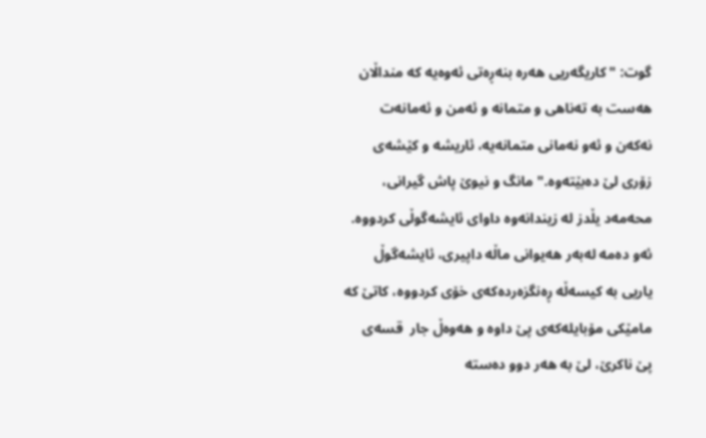گوت: "كاريگه‌ريى هه‌ره‌ بنه‌ڕه‌تى ئه‌وه‌يه‌ كه‌ منداڵان هه‌ست به‌ ته‌ناهى و متمانه و ئه‌من و ئه‌مانه‌ت‌ نه‌كه‌ن و ئه‌و نه‌مانى متمانه‌يه‌، ئاريشه ‌و كێشه‌ى زۆرى لێ ده‌بێته‌وه‌." مانگ و نيوێ پاش گيرانى، محه‌مه‌د يڵدز له‌ زيندانه‌وه‌ داواى ئايشه‌گوڵى كردووه‌. ئه‌و ده‌مه‌ له‌به‌ر هه‌يوانى ماڵه‌ داپيرى، ئايشه‌گوڵ ياریى به‌ كيسه‌ڵه‌ ڕه‌نگزه‌رده‌كه‌ى خۆى كردووه‌، كاتێ كه‌ مامێكى مۆبايله‌كه‌ى پێ داوه‌ و هه‌وه‌ڵ جار  قسه‌ى پێ ناكرێ، لێ به‌ هه‌ر دوو ده‌سته‌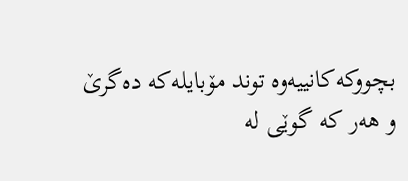بچووكه‌كانيیه‌وه‌ توند مۆبايله‌كه‌ ده‌گرێ و هه‌ر كه‌ گوێى له‌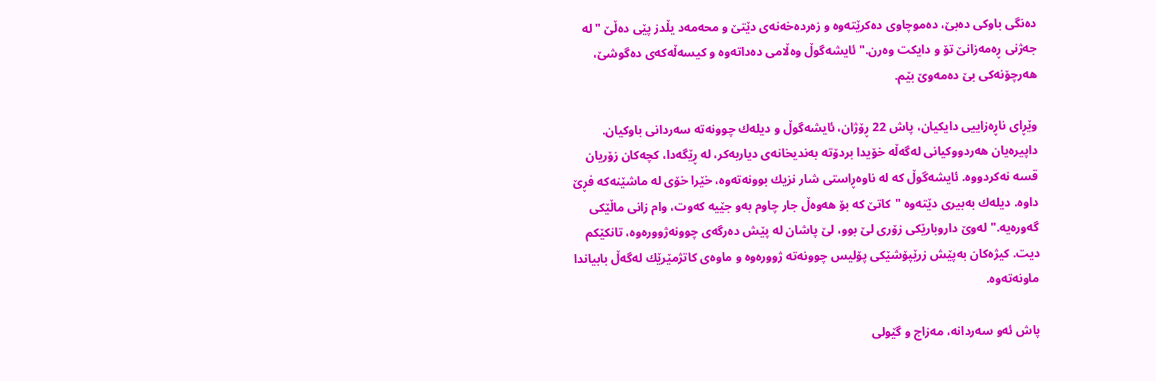ده‌نگى باوكى ده‌بێ، ده‌موچاوى ده‌كرێته‌وه‌ و زه‌رده‌خه‌نه‌ى دێتێ و محه‌مه‌د يڵدز پێى ده‌ڵێ "له‌ جه‌ژنى ڕه‌مه‌زانێ تۆ و دايكت وه‌رن." ئايشه‌گوڵ وه‌ڵامى ده‌داته‌وه‌ و كيسه‌ڵه‌كه‌ى ده‌گوشێ، هه‌رچۆنه‌كى بێ ده‌مه‌وێ بێم.

وێڕاى ناڕه‌زايیى دايكيان، پاش 22 ڕۆژان، ئايشه‌گوڵ و ديله‌ك چوونه‌ته‌‌ سه‌ردانى باوكيان. داپيره‌يان هه‌ردووكيانى له‌گه‌ڵه‌ خۆيدا بردۆته‌‌ به‌ندیخانه‌ى دياربه‌كر، له‌ ڕێگه‌دا، كچه‌كان زۆريان قسه‌ نه‌كردووه‌. ئايشه‌گوڵ كه‌ له‌ ناوه‌ڕاستى شار نزيك بوونه‌ته‌وه‌، خێرا خۆى له‌ ماشێنه‌كه‌ فڕێ داوه‌. ديله‌ك به‌بيرى دێته‌وه‌ "كاتێ كه‌ بۆ هه‌وه‌ڵ جار چاوم به‌و جێيه‌ كه‌وت، وام زانى ماڵێكى گه‌وره‌يه‌." له‌وێ داروبارێكى زۆرى لێ بوو، لێ پاشان له‌ پێش ده‌رگه‌ى چوونه‌ژووره‌وه‌، تانكێكم ديت. كيژه‌كان به‌پێش زرێپۆشێكى‌ پۆليس چوونه‌ته‌ ژووره‌وه‌ و ماوه‌ى كاتژمێرێك له‌گه‌ڵ بابياندا ماونه‌ته‌وه‌.

پاش ئه‌و سه‌ردانه‌، مه‌زاج و گێولى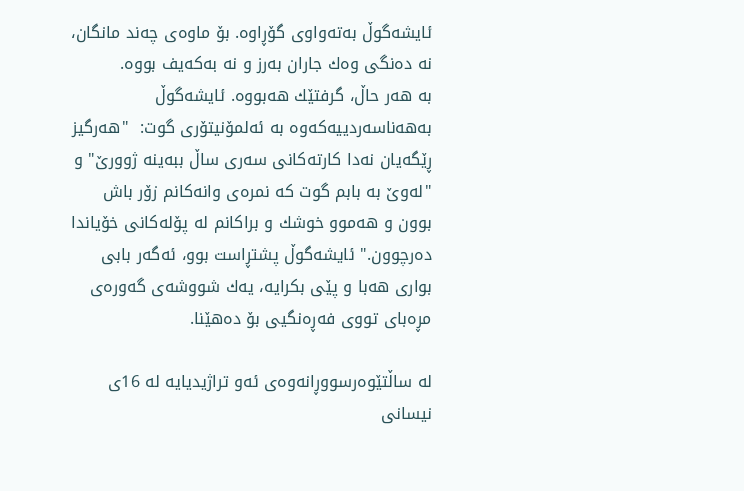ئايشه‌گوڵ به‌ته‌واوى گۆڕاوه‌. بۆ ماوه‌ى چه‌ند مانگان، نه‌ ده‌نگى وه‌ك جاران به‌رز و نه‌ به‌كه‌يف بووه‌. به ‌هه‌ر حاڵ، گرفتێك هه‌بووه‌. ئايشه‌گوڵ به‌هه‌ناسه‌ردييه‌كه‌وه‌ به‌ ئه‌لمۆنيتۆرى گوت:  "هه‌رگيز ڕێگه‌يان نه‌دا كارته‌كانى سه‌رى ساڵ ببه‌ينه‌ ژوورێ" و "له‌وێ به‌ بابم گوت كه‌ نمره‌ى وانه‌كانم زۆر باش بوون و هه‌موو خوشك و براكانم له‌ پۆله‌كانى خۆياندا ده‌رچوون." ئايشه‌گوڵ پشتڕاست بوو، ئه‌گه‌ر بابى بوارى هه‌با و پێى بكرايه‌، يه‌ك شووشه‌ى گه‌وره‌ى مڕه‌باى تووى فه‌ڕه‌نگیى بۆ ده‌هێنا.

له‌ ساڵتێوه‌رسووڕانه‌وه‌ى ئه‌و تراژيديايه‌ له‌ 16ى نيسانى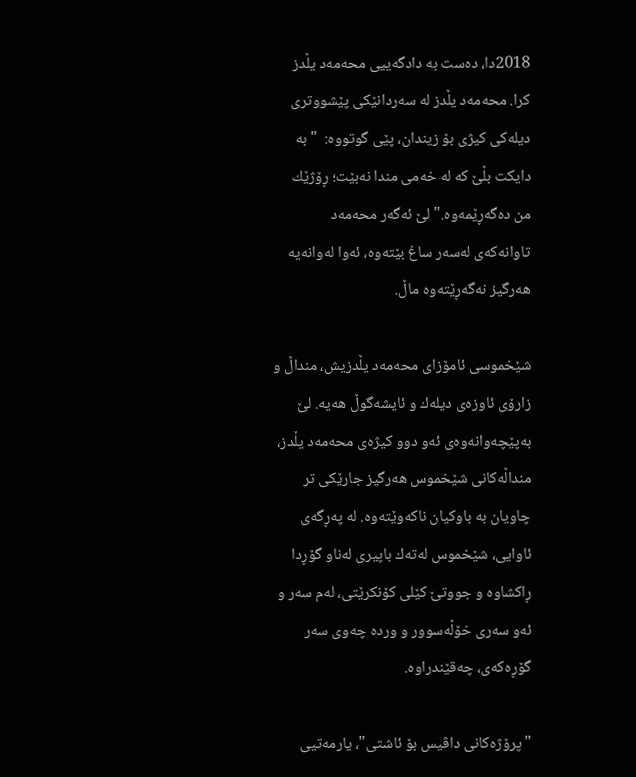2018دا، ده‌ست به‌ دادگه‌يیى محه‌مه‌د يڵدز كرا. محه‌مه‌د يڵدز له‌ سه‌ردانێكى پێشووترى ديله‌كى كيژى بۆ زيندان، پێى گوتووه‌:  "به‌ دایكت بڵێ كه‌ له‌ خه‌می مندا نه‌بێت؛ ڕۆژێك من ده‌گه‌ڕێمه‌وه‌." لێ ئه‌گه‌ر محه‌مه‌د تاوانه‌كه‌ى له‌سه‌ر ساغ بێته‌وه‌، ئه‌وا له‌وانه‌يه‌ هه‌رگيز نه‌گه‌ڕێته‌وه‌ ماڵ.

شێخموسى ئامۆزاى محه‌مه‌د يڵدزيش، منداڵ و زارۆى ئاوزه‌ى ديله‌ك و ئايشه‌گوڵ هه‌يه‌. لێ به‌پێچه‌وانه‌وه‌ى ئه‌و دوو كيژه‌ى محه‌مه‌د يڵدز، منداڵه‌كانى شێخموس هه‌رگيز جارێكی تر چاويان به‌ باوكيان ناكه‌وێته‌وه‌. له‌ په‌ڕگه‌ى ئاوايى، شێخموس له‌ته‌ك باپيرى له‌ناو گۆڕدا ڕاكشاوه‌ و جووتێ كێلى كۆنكرێتى، له‌م سه‌ر و ئه‌و سه‌رى خۆڵه‌سوور و ورده‌ چه‌وى سه‌ر گۆڕه‌كه‌ى، چه‌قێندراوه‌.

"پرۆژه‌كانى داڤيس بۆ ئاشتى"، يارمه‌تیى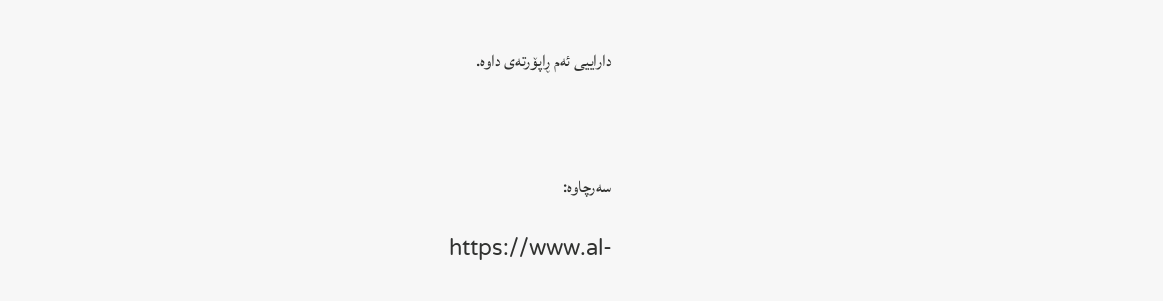دارايیى ئه‌م ڕاپۆرته‌ى داوه‌.



سەرچاوە:

 https://www.al-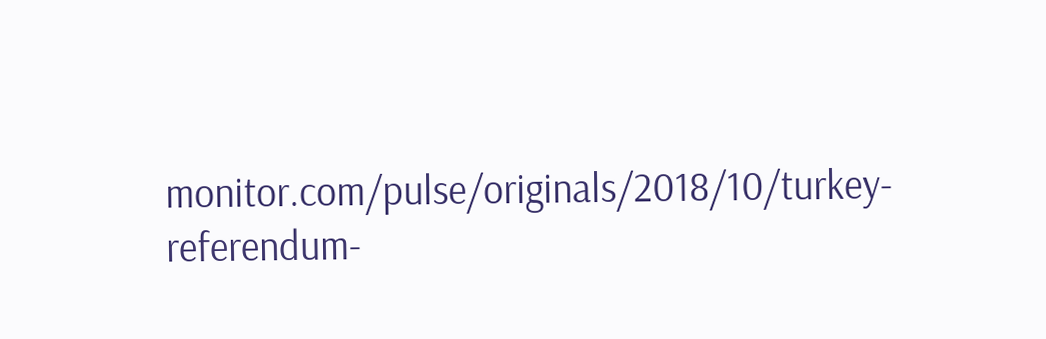monitor.com/pulse/originals/2018/10/turkey-referendum-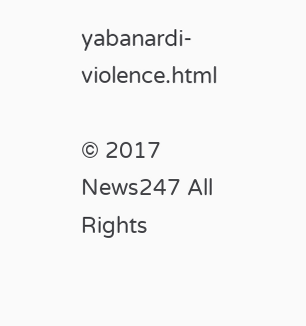yabanardi-violence.html

© 2017 News247 All Rights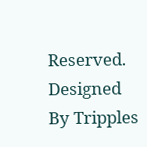Reserved. Designed By Tripples